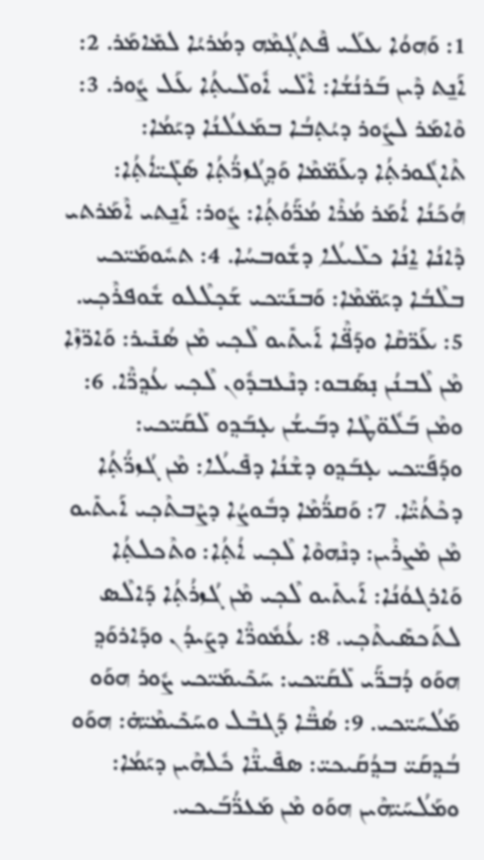1: ܘܰܗܘܳܐ ܥܠܰܝ ܦܶܬܓ݂ܳܡܶܗ ܕܡܳܪܝܳܐ ܠܡܺܐܡܰܪ. 2: ܐܰܢ̱ܬ ܕܶܝܢ ܒܰܪܢܳܫܳܐ: ܐܶܠܺܝ ܐܽܘܠܺܝܬ݂ܳܐ ܥܰܠ ܨܽܘܪ. 3: ܘܶܐܡܰܪ ܠܨܽܘܪ ܕܝܳܬ݂ܒܳܐ ܒܡܰܥܠܳܢܳܐ ܕܝܰܡܳܐ: ܬܶܐܓܽܘܪܬ݂ܳܐ ܕܥܰܡ̈ܡܶܐ ܘܰܕ݂ܓܳܙܖ̈ܳܬ݂ܳܐ ܣܰܓܺܝ̈ܐܳܬ݂ܳܐ: ܗܳܟܰܢܳܐ ܐܳܡܰܪ ܡܳܪܶܐ ܡܳܖ̈ܰܘܳܬ݂ܳܐ: ܨܽܘܪ: ܐܰܢ̱ܬܝ ܐܶܡܰܪܬܝ ܕܶܐܢܳܐ ܐ̱ܢܳܐ ܟܠܺܝܠܳܐ ܕܫܽܘܒܚܳܐ. 4: ܬܚܽܘܡܰܝ̈ܟܝ ܒܠܶܒܳܐ ܕܝܰܡ̈ܡܶܐ: ܘܰܒܢܰܝ̈ܟܝ ܫܰܟ̣ܠܶܠܘ ܫܽܘܦܪܶܟ݂ܝ. 5: ܥܰܖ̈ܩܶܐ ܘܕܰܦ̈ܶܐ ܐܰܝܬܺܝܘ ܠܶܟ݂ܝ ܡܶܢ ܣܳܢܺܝܪ: ܘܰܐܖ̈ܙܶܐ ܡܶܢ ܠܶܒܢܳܢ ܢ̣ܣܰܒܘ: ܕܢܶܥܒܕܽܘܢ ܠܶܟ݂ܝ ܥܳܕ݂ܖ̈ܶܐ. 6: ܘܡܶܢ ܒܰܠܽܘ̈ܛܶܐ ܕܒܰܝܫܳܢ ܥ̣ܒܰܕ݂ܘ ܠܺܩܰܝ̈ܟܝ: ܘܕܰܦܰܝ̈ܟܝ ܥ̣ܒܰܕ݂ܘ ܕܫܶܢܳܐ ܕܦܺܝܠܳܐ: ܡܶܢ ܓܳܙܖ̈ܳܬ݂ܳܐ ܕܟܶܬܳܝ̈ܶܐ. 7: ܘܰܩܖ̈ܳܡܶܐ ܕܒܽܘܨܳܐ ܕܨܶܒܬܶܟ݂ܝ ܐܰܝܬܺܝܘ ܡܶܢ ܡܶܨܪܶܝܢ: ܕܢܶܗܘܶܐ ܠܶܟ݂ܝ ܐܳܬ݂ܳܐ: ܘܬܶܟܠܬ݂ܳܐ ܘܰܐܪܓܘܳܢܳܐ: ܐܰܝܬܺܝܘ ܠܶܟ݂ܝ ܡܶܢ ܓܳܙܪܳܬ݂ܳܐ ܕܰܐܠܶܣ ܠܬܰܟܣܺܝܬܶܟ݂ܝ. 8: ܥܳܡܽܘܖ̈ܶܐ ܕܨܰܝܕܳܢ ܘܕܰܐܪܘܰܕ݂ ܗܘܰܘ ܕܳܒܖ̈ܰܝ ܠܺܩܰܝ̈ܟܝ: ܚܰܟܺܝܡܰܝ̈ܟܝ ܨܽܘܪ ܗܘܰܘ ܡܰܠܳܚܰܝ̈ܟܝ. 9: ܣܳܒ̈ܶܐ ܕܰܓܒܶܠ ܘܚܰܟܺܝܡܶܝ̈ܗ̇: ܗܘܰܘ ܒܳܕ݂ܩܰܝ̈ ܒܕ݂ܳܩܰܝܟܝ̈: ܣܦܺܝܢ̈ܶܐ ܟܽܠܗܶܝܢ ܕܝܰܡܳܐ: ܘܡܰܠܳܚܰܝ̈ܗܶܝܢ ܗܘܰܘ ܡܶܢ ܡܰܥܖ̈ܳܒܰܝܟܝ.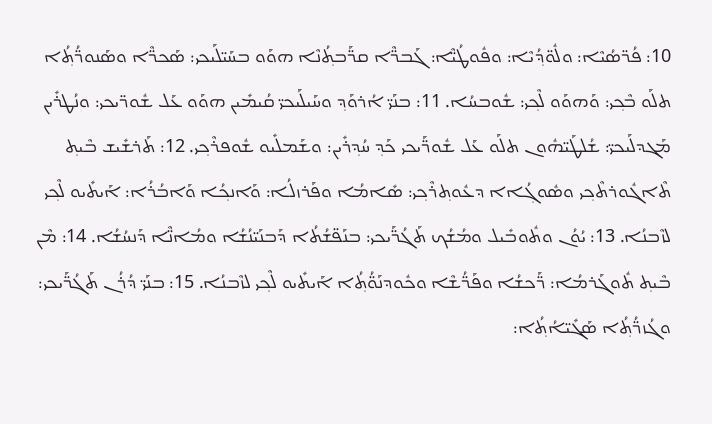10: ܦܳܖ̈ܣܳܝܶܐ: ܘܠܽܘ̈ܕ݂ܳܝܶܐ: ܘܦܽܘܛܳܝ̈ܶܐ: ܓܰܒܖ̈ܶܐ ܩܖ̈ܰܒܬ݂ܳܢܶܐ ܗܘܰܘ ܒܚܰܝ̈ܠܰܝܟܝ: ܣܰܟܖ̈ܶܐ ܘܣܰܢܘܖ̈ܳܬ݂ܳܐ ܬܠܰܘ ܒܶܟ݂ܝ: ܘܰܗܘܰܘ ܠܶܟ݂ܝ: ܫܽܘܒܚܳܐ. 11: ܒܢܰܝ̈ ܐܳܪܘܰܕ݂ ܘܚܰܝܠܰܝܟܝ̈ ܩܳܝܡܺܝܢ ܗܘܰܘ ܥܰܠ ܫܽܘܖ̈ܝܟܝ: ܘܢܳܛܪܺܝܢ ܡܰܓܕܠܰܝܟܝ̈: ܫܳܠܛܰܝ̈ܗܽܘܢ ܬܠܰܘ ܥܰܠ ܫܽܘܖ̈ܰܝܟܝ ܟܰܕ݂ ܚܳܕ݂ܪܺܝܢ: ܘܫܰܡܠܺܝܘ ܫܽܘܦܪܶܟ݂ܝ. 12: ܬܰܪܫܺܝܫ ܒܶܝܬ݂ ܬܶܐܓܽܘܪܬܶܟ݂ܝ ܘܣܽܘܓ݂ܳܐܐ ܕܥܽܘܬ݂ܪܶܟ݂ܝ: ܣܺܐܡܳܐ ܘܦܰܪܙܠܳܐ: ܘܰܐܢܟ݂ܳܐ ܘܰܐܒܳܪܳܐ: ܐܰܝܬܺܝܘ ܠܶܟ݂ܝ ܠܙܶܒܢܳܐ. 13: ܝܳܘܳܢ ܘܬܽܘܒܺܝܠ ܘܡܳܫܳܟ ܬܰܓܳܖ̈ܰܝܟܝ: ܒܢܰܦ̈ܫܳܬܳܐ ܕܰܒܢܰܝ̈ܢܳܫܳܐ ܘܡܳܐܢ̈ܶܐ ܕܰܢܚܳܫܳܐ. 14: ܡܶܢ ܒܶܝܬ݂ ܬܽܘܓܰܪܡܳܐ: ܖ̈ܰܟܫܳܐ ܘܦܰܖ̈ܳܫܶܐ ܘܟܽܘܕܢܰܘ̈ܳܬ݂ܳܐ ܐܰܝܬܺܝܘ ܠܶܟ݂ܝ ܠܙܶܒܢܳܐ. 15: ܒܢܰܝ̈ ܕܳܪܳܢ ܬܰܓܳܖ̈ܰܝܟܝ: ܘܓܳܙܖ̈ܳܬ݂ܳܐ ܣܰܓܺܝ̈ܐܳܬ݂ܳܐ: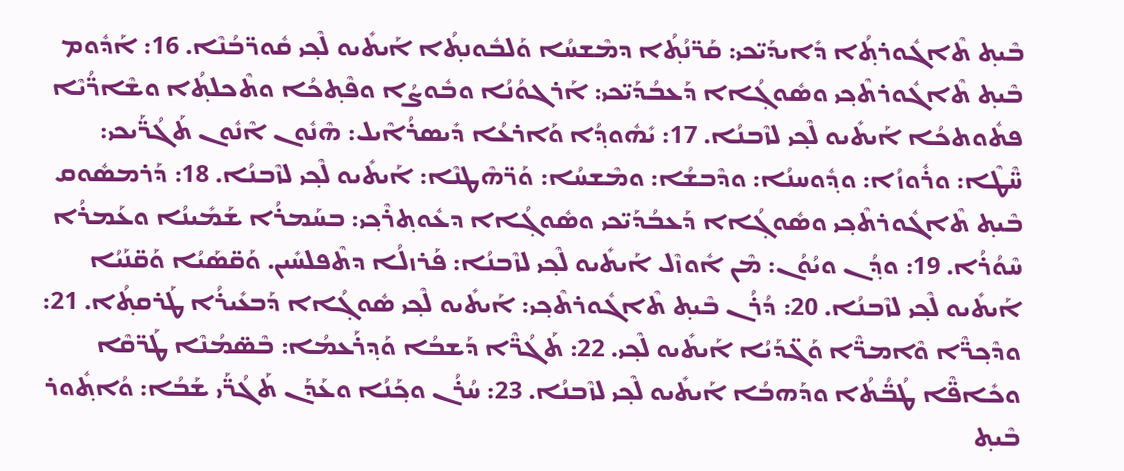ܒܶܝܬ݂ ܬܶܐܓܽܘܪܬ݂ܳܐ ܕܺܐܝܕܰܝ̈ܟܝ: ܩܰܖ̈ܢܳܬ݂ܳܐ ܕܡܶܫܚܳܐ ܘܰܠܒܽܘܢܬ݂ܳܐ ܐܰܝܬܺܝܘ ܠܶܟ݂ܝ ܩܽܘܖ̈ܒܳܢܶܐ. 16: ܐܰܕܽܘܡ ܒܶܝܬ݂ ܬܶܐܓܽܘܪܬܶܟ݂ܝ ܘܣܽܘܓ݂ܳܐܐ ܕܰܥܒܳܕܰܝ̈ܟܝ: ܐܰܪܓܘܳܢܳܐ ܘܒܽܘܨܳܐ ܘܦܶܬ݂ܟܳܐ ܘܬܶܟܠܬ݂ܳܐ ܘܫܶܐܖ̈ܳܝܶܐ ܦܬܽܘܬܟܳܐ ܐܰܝܬܺܝܘ ܠܶܟ݂ܝ ܠܙܶܒܢܳܐ. 17: ܝܺܗܽܘܕ݂ܳܐ ܘܰܐܪܥܳܐ ܕܺܝܣܪܳܐܶܝܠ: ܗܶܢܽܘܢ ܐܶܢܽܘܢ ܬܰܓܳܖ̈ܰܝܟܝ: ܚ̈ܶܛܶܐ: ܘܪܽܘܙܳܐ: ܘܕ݂ܽܘܚܢܳܐ: ܘܕܶܒܫܳܐ: ܘܡܶܫܚܳܐ: ܘܰܖ̈ܗܶܛܢܶܐ: ܐܰܝܬܺܝܘ ܠܶܟ݂ܝ ܠܙܶܒܢܳܐ. 18: ܕܰܪܡܣܽܘܩ ܒܶܝܬ݂ ܬܶܐܓܽܘܪܬܶܟ݂ܝ ܘܣܽܘܓ݂ܳܐܐ ܕܰܥܒܳܕܰܝ̈ܟܝ ܘܣܽܘܓ݂ܳܐܐ ܕܥܽܘܬ݂ܪܶܟ݂ܝ: ܒܚܰܡܪܳܐ ܫܰܡܺܝܢܳܐ ܘܥܰܡܪܳܐ ܚܶܘܳܪܳܐ. 19: ܘܕ݂ܳܢ ܘܝܳܘܳܢ: ܡܶܢ ܐܽܘܙܶܠ ܐܰܝܬܺܝܘ ܠܶܟ݂ܝ ܠܙܶܒܢܳܐ: ܦܰܪܙܠܳܐ ܕܬܶܦܠܚܺܝܢ. ܘܰܩ̈ܣܰܝܳܐ ܘܰܩ̈ܢܰܝܳܐ ܐܰܝܬܺܝܘ ܠܶܟ݂ܝ ܠܙܶܒܢܳܐ. 20: ܕܳܪܳܢ ܒܶܝܬ݂ ܬܶܐܓܽܘܪܬܶܟ݂ܝ: ܐܰܝܬܺܝܘ ܠܶܟ݂ܝ ܣܽܘܓ݂ܳܐܐ ܕܰܒܥܺܝܪܳܐ ܛܰܪܩܬ݂ܳܐ. 21: ܘܕܶܟ݂ܖ̈ܶܐ ܘܶܐܡܖ̈ܶܐ ܘܰܓ̈ܕܰܝܳܐ ܐܰܝܬܺܝܘ ܠܶܟ݂ܝ. 22: ܬܰܓܳܖ̈ܶܐ ܕܰܫܒܳܐ ܘܰܕ݂ܪܰܥܡܳܐ: ܒܶܣ̈ܡܳܢܶܐ ܛܰܖ̈ܩܶܐ ܘܟܺܐܦ̈ܶܐ ܛܳܒ̈ܳܬܳܐ ܘܕܰܗܒܳܐ ܐܰܝܬܺܝܘ ܠܶܟ݂ܝ ܠܙܶܒܢܳܐ. 23: ܚܳܪܳܢ ܘܟ݂ܰܢܳܐ ܘܥܰܕܰܢ ܬܰܓܳܖ̈ܰܝ ܫܰܒܳܐ: ܘܳܐܬ݂ܽܘܪ ܒܶܝܬ݂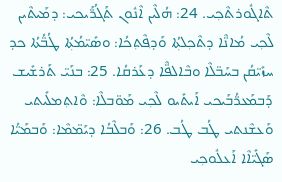ܬܶܐܓܽܘܪܬܶܟ݂ܝ. 24: ܗܳܠܶܝܢ ܐܶܢܽܘܢ ܬܰܓܳܖ̈ܰܝܟܝ: ܕܡܰܝܬܶܝܢ ܠܶܟ݂ܝ ܡܳܐܢ̈ܶܐ ܕܬܶܟ݂ܠܬ݂ܳܐ ܘܰܕ݂ܦܶܬ݂ܟܳܐ: ܘܣܺܝ̈ܡܳܬ݂ܳܐ ܛܳܒ̈ܳܬܳܐ ܟܕ ܚܙܺܝ̈ܩܳܢ ܒܚܰܒ̈ܠܶܐ ܘܒܶܐܠܦ̈ܶܐ ܕܥܰܪܩܳܐ. 25: ܒܢܰܝ̈ ܬܰܪܫܺܝܫ ܕܰܒܡܰܥܖ̈ܳܒܰܝܟܝ ܐܰܝܬܺܝܘ ܠܶܟ݂ܝ ܡܰܘ̈ܒܠܶܐ: ܘܶܐܬ݂ܡܠܺܝܬܝ ܘܰܥܫܶܢܬܝ ܛܳܒ ܛܳܒ. 26: ܘܰܒܠܶܒܳܐ ܕܝܰܡ̈ܡܶܐ: ܘܰܒܡܰܝ̈ܳܐ ܣܰܓܺܝ̈ܐܶܐ ܐܰܥܠܽܘܟ݂ܝ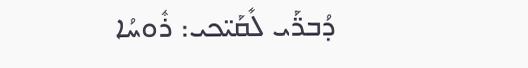ܕܳܒܖ̈ܰܝ ܠܺܩܰܝ̈ܟܝ: ܪܽܘܚܳܐ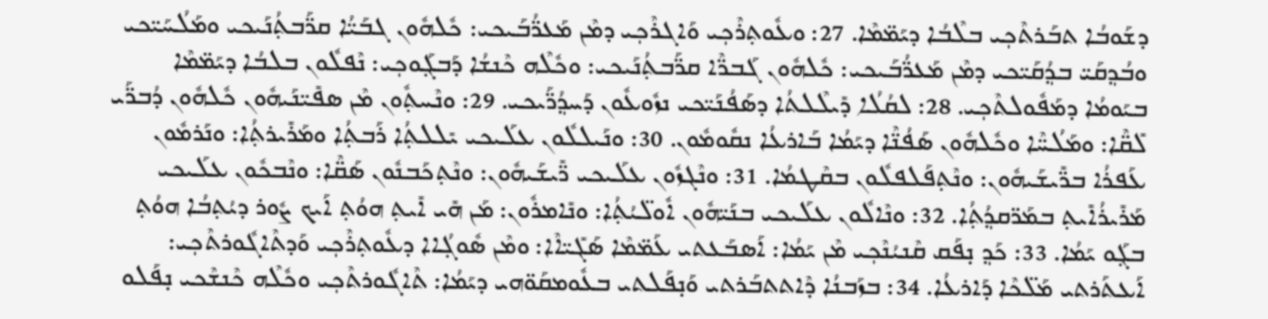ܕܫܰܘܒܳܐ ܬܒܰܪܬܶܟ݂ܝ ܒܠܶܒܳܐ ܕܝܰܡ̈ܡܶܐ. 27: ܘܥܽܘܬ݂ܪܶܟ݂ܝ ܘܰܐܓܪܶܟ݂ܝ ܕܡܶܢ ܡܰܥܖ̈ܳܒܰܝܟܝ: ܟܽܠܗܽܘܢ ܓܒܰܝ̈ܳܐ ܩܖ̈ܰܒܬ݂ܳܢܰܝܟܝ ܘܡܰܠܳܚܰܝ̈ܟܝ ܘܒܳܕ݂ܩܰܝ̈ ܒܕ݂ܳܩܰܝ̈ܟܝ ܕܡܶܢ ܡܰܥܖ̈ܳܒܰܝܟܝ: ܟܽܠܗܽܘܢ ܓܰܒܖ̈ܶܐ ܩܖ̈ܰܒܬ݂ܳܢܰܝܟܝ: ܘܟܽܠܶܗ ܟܶܢܫܳܐ ܕܰܒܓ݂ܰܘܟ݂ܝ: ܢܶܦܠܽܘܢ ܒܠܒܳܐ ܕܝܰܡ̈ܡܶܐ ܒܝܰܘܡܳܐ ܕܡܰܦܽܘܠܬܶܟ݂ܝ. 28: ܠܩܳܠܳܐ ܕܺܝܠܶܠܬܳܐ ܕܣܰܦܳܢܰܝ̈ܟܝ ܢܙܽܘܥܽܘܢ ܕܰܚܕ݂ܳܖ̈ܰܝܟܝ. 29: ܘܢܶܚܬ݂ܽܘܢ ܡܶܢ ܣܦܺܝ̈ܢܰܝܗܽܘܢ ܟܽܠܗܽܘܢ ܕܳܒܖ̈ܰܝ ܠܺܩ̈ܶܐ: ܘܡܰܠܳܚ̈ܶܐ ܘܟܽܠܗܽܘܢ ܣܰܦܳܢ̈ܶܐ ܕܝܰܡܳܐ ܒܰܐܪܥܳܐ ܢܩܽܘܡܽܘܢ. 30: ܘܢܰܝܠܠܽܘܢ ܥܠܰܝܟܝ ܝܺܠܠܬ݂ܳܐ ܪܰܒܬ݂ܳܐ ܘܡܰܪܺܝܪܬ݂ܳܐ: ܘܢܰܪܡܽܘܢ ܥܰܦܪܳܐ ܒܖ̈ܺܝܫܰܝܗܽܘܢ: ܘܢܶܬ݂ܦܰܠܦܠܽܘܢ ܒܩܶܛܡܳܐ. 31: ܘܢܶܓܙܽܘܢ ܥܠܰܝܟܝ ܖ̈ܺܝܫܰܝܗܽܘܢ: ܘܢܶܬ݂ܟܰܒܢܽܘܢ ܣܰܩ̈ܶܐ: ܘܢܶܒܟܽܘܢ ܥܠܰܝܟܝ ܡܰܪܺܝܪܳܐܺܝܬ݂ ܒܡܰܖ̈ܩܕ݂ܳܬ݂ܳܐ. 32: ܘܢܶܐܠܽܘܢ ܥܠܰܝܟܝ ܒܢܰܝ̈ܗܽܘܢ ܐܽܘܠ̈ܝܳܬ݂ܳܐ: ܘܢܺܐܡܪܽܘܢ: ܡܰܢ ܗܺܝ ܐܺܝܬ݂ ܗܘܳܬ݂ ܐܰܝܟ ܨܽܘܪ ܕܝܳܬ݂ܒܳܐ ܗܘܳܬ݂ ܒܓ݂ܰܘ ܝܰܡܳܐ. 33: ܟܰܕ݂ ܢ̣ܦܰܩ ܩܶܢܝܳܢܶܟ݂ܝ ܡܶܢ ܝܰܡܳܐ: ܐܰܣܒܰܥܬܝ ܥܰܡ̈ܡܶܐ ܣܰܓܺܝ̈ܐܶܐ: ܘܡܶܢ ܣܽܘܓ݂ܳܐܐ ܕܥܽܘܬ݂ܪܶܟ݂ܝ ܘܰܕܬܶܐܓܽܘܪܬܶܟ݂ܝ: ܐܰܥܬܰܪܬܝ ܡܰܠ̈ܟܶܐ ܕܰܐܪܥܳܐ. 34: ܒܙܰܒܢܳܐ ܕܶܐܬܬܒܰܪܬܝ ܘܰܢ̣ܦܰܠܬܝ ܒܥܽܘܡܩܰܘ̈ܗܝ ܕܝܰܡܳܐ: ܬܶܐܓܽܘܪܬܶܟ݂ܝ ܘܟܽܠܶܗ ܟܶܢܫܶܟܝ ܢ̣ܦܰܠܘ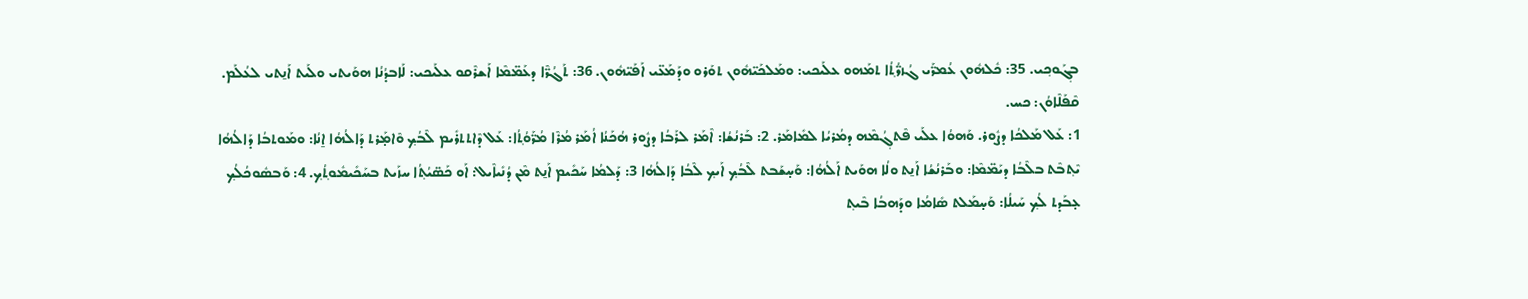ܒܓ݂ܰܘܟ݂ܝ. 35: ܟܽܠܗܽܘܢ ܥܳܡܖ̈ܰܝ ܓܳܙܖ̈ܳܬ݂ܳܐ ܬܡܰܗܘ ܥܠܰܝܟܝ: ܘܡܰܠܟܰܝ̈ܗܽܘܢ ܬܘܰܪܘ ܘܕܰܡܰܥ̈ܝ ܐܰܦܰܝ̈ܗܽܘܢ. 36: ܬܰܓܳܖ̈ܶܐ ܕܥܰܡ̈ܡܶܐ ܐܰܫܪܶܩܘ ܥܠܰܝܟܝ: ܠܰܐܒܕܳܢܳܐ ܗܘܰܝܬܝ ܘܠܰܝܬ ܐܰܢ̱ܬܝ ܠܥܳܠܰܡ.
ܩܶܦܰܠܶܐܘܳܢ: ܟܚ.
1: ܥܰܠ ܡܰܠܟܳܐ ܕܨܽܘܪ. ܘܰܗܘܳܐ ܥܠܰܝ ܦܶܬܓ݂ܳܡܶܗ ܕܡܳܪܝܳܐ ܠܡܺܐܡܰܪ. 2: ܒܰܪܢܳܫܳܐ: ܐܶܡܰܪ ܠܪܰܒܳܐ ܕܨܽܘܪ ܗܳܟܰܢܳܐ ܐܳܡܰܪ ܡܳܪܶܐ ܡܳܖ̈ܰܘܳܬ݂ܳܐ: ܥܰܠ ܕܶܐܬܬܪܺܝܡ ܠܶܒܳܟ݂ ܘܶܐܡ̣ܰܪܬ ܕܰܐ‌ܠܳܗܳܐ ܐ̱ܢܳܐ: ܘܡܰܘܬܒܳܐ ܕܰܐ‌ܠܳܗܳܐ ܝܶܬ݂ܒܶܬ ܒܠܶܒܳܐ ܕܝܰܡ̈ܡܶܐ: ܘܒܰܪܢܳܫܳܐ ܐܰܢ̱ܬ ܘܠܳܐ ܗܘܰܝܬ ܐܰ‌ܠܳܗܳܐ: ܘܰܚ̣ܫܰܒܬ ܠܶܒܳܟ݂ ܐܰܝܟ݂ ܠܶܒܳܐ ܕܰܐ‌ܠܳܗܳܐ 3: ܕܰܠܡܳܐ ܚܰܟܺܝܡ ܐܰܢ̱ܬ ܡܶܢ ܕܳܢܺܝܐܶܝܠ: ܐܰܘ ܟܰܣ̈ܝܳܬ݂ܳܐ ܚܙܰܝܬ ܒܚܰܟܺܝܡܽܘܬ݂ܳܟ݂. 4: ܘܰܒܣܽܘܟܳܠܳܟ݂ ܥ̣ܒܰܕܬ ܠܳܟ݂ ܚܰܝܠܳܐ: ܘܰܚ̣ܡܰܠܬ ܣܺܐܡܳܐ ܘܕܰܗܒܳܐ ܒܶܝܬ݂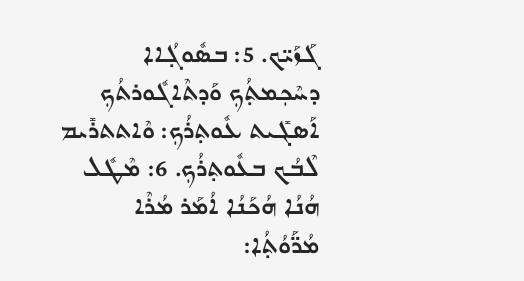ܓܰܙܰܝ̈ܟ. 5: ܒܣܽܘܓ݂ܳܐܐ ܕܚܶܟ݂ܡܬ݂ܳܟ݂ ܘܰܕܬܶܐܓܽܘܪܬܳܟ݂ ܐܰܣܓܺܝܬ ܥܽܘܬ݂ܪܳܟ݂: ܘܶܐܬܬܪܺܝܡ ܠܶܒܳܟ ܒܥܽܘܬ݂ܪܳܟ݂. 6: ܡܶܛܽܠ ܗܳܢܳܐ ܗܳܟܰܢܳܐ ܐܳܡܰܪ ܡܳܪܶܐ ܡܳܖ̈ܰܘܳܬ݂ܳܐ: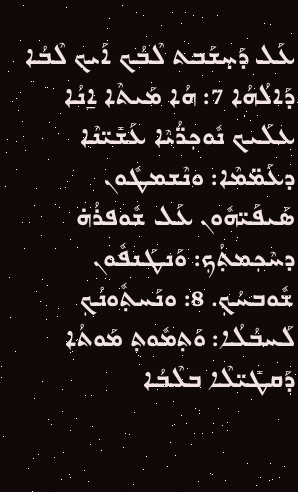ܥܰܠ ܕܰܚ̣ܫܰܒܬ ܠܶܒܳܟ ܐܰܝܟ ܠܶܒܳܐ ܕܰܐ‌ܠܳܗܳܐ 7: ܗܳܐ ܡܰܝܬܶܐ ܐ̱ܢܳܐ ܥܠܰܝܟ ܢܽܘܟ݂ܖ̈ܳܝܶܐ ܥܰܫܺܝ̈ܢܶܐ ܕܥܰܡ̈ܡܶܐ: ܘܢܶܫܡܛܽܘܢ ܣܰܝܦܰܝ̈ܗܽܘܢ ܥܰܠ ܫܽܘܦܪܳܗ̇ ܕܚܶܟ݂ܡܬ݂ܳܟ݂: ܘܰܢܛܰܢܦܽܘܢ ܫܽܘܒܚܳܟ݂. 8: ܘܢܰܚܬ݂ܽܘܢܳܟ݂ ܠܰܚܒܳܠܳܐ: ܘܰܬ݂ܡܽܘܬ݂ ܡܰܘܬܳܐ ܕܰܩܛܺܝ̈ܠܶܐ ܒܠܶܒܳܐ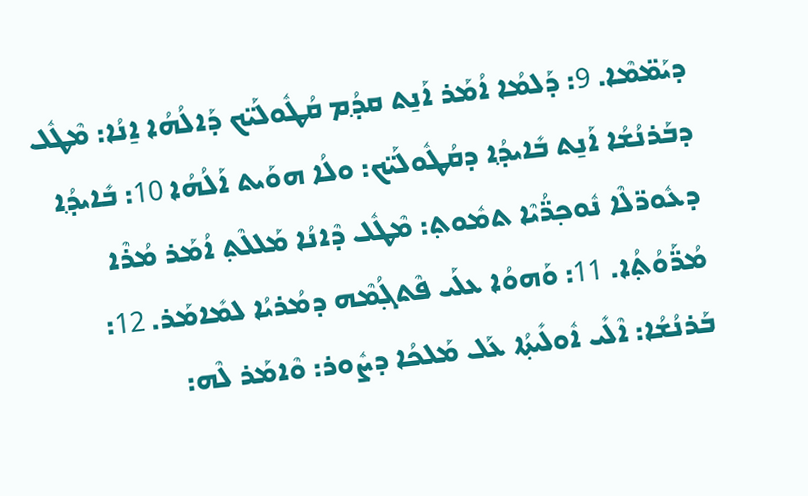ܕܝܰܡ̈ܡܶܐ. 9: ܕܰܠܡܳܐ ܐܳܡܰܪ ܐܰܢ̱ܬ ܩܕ݂ܳܡ ܩܳܛܽܘܠܰܝ̈ܟ ܕܰܐ‌ܠܳܗܳܐ ܐ̱ܢܳܐ: ܡܶܛܽܠ ܕܒܰܪܢܳܫܳܐ ܐܰܢ̱ܬ ܒܺܐܝܕ݂ܳܐ ܕܩܳܛܽܘܠܰܝ̈ܟ: ܘܠܳܐ ܗܘܰܝܬ ܐܰ‌ܠܳܗܳܐ 10: ܒܺܐܝܕ݂ܳܐ ܕܥܽܘܖ̈ܠܶܐ ܢܽܘܟ݂ܖ̈ܳܝܶܐ ܬܡܽܘܬ݂: ܡܶܛܽܠ ܕܶܐܢܳܐ ܡܰܠܠܶܬ݂ ܐܳܡܰܪ ܡܳܪܶܐ ܡܳܖ̈ܰܘܳܬ݂ܳܐ. 11: ܘܰܗܘܳܐ ܥܠܰܝ ܦܶܬܓ݂ܳܡܶܗ ܕܡܳܪܝܳܐ ܠܡܺܐܡܰܪ. 12: ܒܰܪܢܳܫܳܐ: ܐܶܠܺܝ ܐܽܘܠܺܝܬ݂ܳܐ ܥܰܠ ܡܰܠܟܳܐ ܕܨܽܘܪ: ܘܶܐܡܰܪ ܠܶܗ: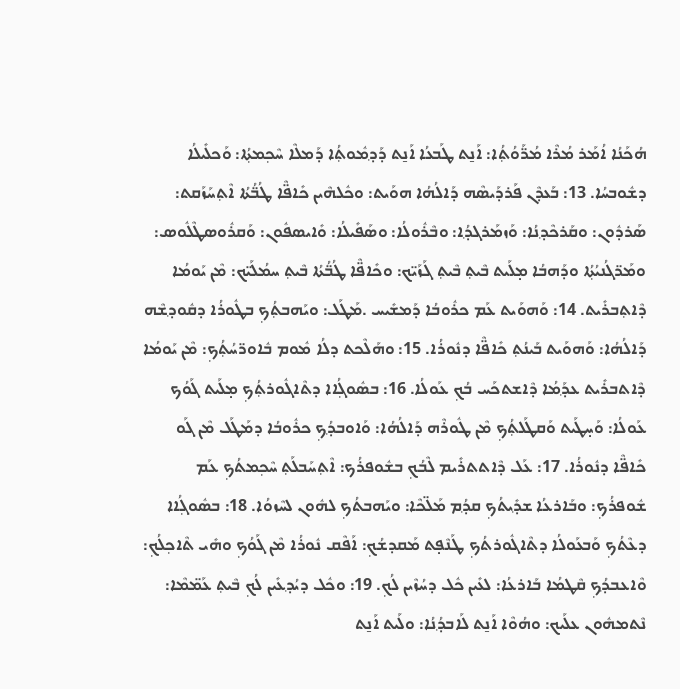ܗܳܟܰܢܳܐ ܐܳܡܰܪ ܡܳܪܶܐ ܡܳܖ̈ܰܘܳܬ݂ܳܐ: ܐܰܢ̱ܬ ܛܰܒܥܳܐ ܐܰܢ̱ܬ ܕܰܕ݂ܡܽܘܬ݂ܳܐ ܕܰܡܠܶܐ ܚܶܟ݂ܡܬ݂ܳܐ: ܘܰܟܠܺܝܠܳܐ ܕܫܽܘܒܚܳܐ. 13: ܒܰܥܕܶܢ ܦܰܪܕܰܝܣܶܗ ܕܰܐ‌ܠܳܗܳܐ ܗܘܰܝܬ: ܘܟܽܠܗܶܝܢ ܟܺܐܦ̈ܶܐ ܛܳܒ̈ܳܬܳܐ ܐܶܬ݂ܚܰܙܰܩܬ: ܣܰܪܕܽܘܢ: ܘܩܰܪܟܶܕ݂ܢܳܐ: ܘܰܙܡܰܪܓܕ݂ܳܐ: ܘܒܶܪܽܘܠܳܐ: ܘܣܰܦܺܝܠܳܐ: ܘܺܐܝܣܦܽܘܢ: ܘܰܩܪܽܘܣܛܶܠܽܘܣ: ܘܡܰܖ̈ܓܳܢܝܳܬ݂ܳܐ ܘܕܰܗܒܳܐ ܡ̣ܠܰܝܬ ܒܶܝܬ݂ ܒܶܝܬ݂ ܓܰܙܰܝ̈ܟ: ܘܟܺܐܦ̈ܶܐ ܛܳܒ̈ܳܬܳܐ ܒܶܝܬ݂ ܚܡܳܠܰܝ̈ܟ: ܡܶܢ ܝܰܘܡܳܐ ܕܶܐܬ݂ܒܪܺܝܬ. 14: ܘܰܗܘܰܝܬ ܥܰܡ ܟܪܽܘܒܳܐ ܕܰܡܫܺܝܚ .ܡܰܛܰܠ: ܘܝܰܗܒܬ݂ܳܟ݂ ܒܛܽܘܪܳܐ ܕܩܽܘܕ݂ܫܶܗ ܕܰܐ‌ܠܳܗܳܐ: ܘܰܗܘܰܝܬ ܒܰܝܢܳܬ݂ ܟܺܐܦ̈ܶܐ ܕܢܽܘܪܳܐ. 15: ܘܗܰܠܶܟܬ ܕܠܳܐ ܡܽܘܡ ܒܽܐܘܖ̈ܚܳܬ݂ܳܟ݂: ܡܶܢ ܝܰܘܡܳܐ ܕܶܐܬܒܪܺܝܬ ܥܕ݂ܰܡܳܐ ܕܶܐܫܬܟܰܚ ܒܳܟ݂ ܥܰܘܠܳܐ. 16: ܒܣܽܘܓ݂ܳܐܐ ܕܬܶܐܓܽܘܪܬ݂ܳܟ݂ ܡ̣ܠܰܝܬ ܓܰܘܳܟ ܥܰܘܠܳܐ: ܘܰܚ̣ܛܰܝܬ ܘܰܩܛܰܠܬ݂ܳܟ݂ ܡܶܢ ܛܽܘܪܶܗ ܕܰܐ‌ܠܳܗܳܐ: ܘܰܐܘܒܕ݂ܳܟ݂ ܟܪܽܘܒܳܐ ܕܡܰܛܰܠ ܡܶܢ ܓܰܘ ܟܺܐܦ̈ܶܐ ܕܢܽܘܪܳܐ. 17: ܥܰܠ ܕܶܐܬܬܪܺܝܡ ܠܶܒܳܟ݂ ܒܫܽܘܦܪܳܟ: ܐܶܬ݂ܚܰܒܠܰܬ݂ ܚܶܟ݂ܡܬܳܟ݂ ܥܰܡ ܫܽܘܦܪܳܟ݂: ܘܒܰܐܪܥܳܐ ܫܕ݂ܺܝܬܳܟ݂ ܩܕ݂ܳܡ ܡܰܠ̈ܟܶܐ: ܘܝܰܗܒܬܳܟ݂ ܠܗܽܘܢ ܠܚܶܙܘܳܐ. 18: ܒܣܽܘܓ݂ܳܐܐ ܕܥܶܬܳܟ݂ ܘܰܒܥܰܘܠܳܐ ܕܬܶܐܓܽܘܪܬܳܟ݂ ܛܰܢܶܦ̣ܬ ܡܰܩܕܫܳܟ݂: ܐܰܦܶܩ ܢܽܘܪܳܐ ܡܶܢ ܓܰܘܳܟ݂ ܘܗܺܝ ܬܶܐܟ݂ܠܳܟ݂: ܘܶܐܥܒܕ݂ܳܟ݂ ܩܶܛܡܳܐ ܒܰܐܪܥܳܐ: ܠܥܺܝܢ ܟܽܠ ܕܚܳܙܶܝܢ ܠܳܟ݂. 19: ܘܟܽܠ ܕܝܳܕ݂ܥܺܝܢ ܠܳܟ݂ ܒܶܝܬ݂ ܥܰܡ̈ܡܶܐ: ܢܶܬܡܗܽܘܢ ܥܠܰܝܟ: ܘܗܳܘܶܐ ܐܰܢ̱ܬ ܠܰܐܒܕ݂ܳܢܳܐ: ܘܠܰܝܬ ܐܰܢ̱ܬ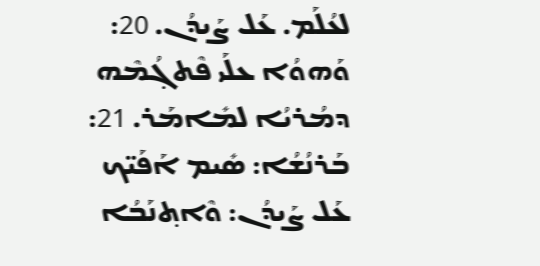ܠܥܳܠܰܡ. ܥܰܠ ܨܰܝܕܳܢ. 20: ܘܰܗܘܳܐ ܥܠܰܝ ܦܶܬܓ݂ܳܡܶܗ ܕܡܳܪܝܳܐ ܠܡܺܐܡܰܪ. 21: ܒܰܪܢܳܫܳܐ: ܣܺܝܡ ܐܰܦܰܝ̈ܟ ܥܰܠ ܨܰܝܕܳܢ: ܘܶܐܬ݂ܢܰܒܳܐ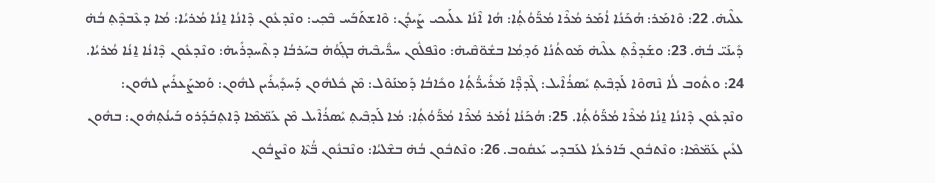ܥܠܶܝܗ̇. 22: ܘܶܐܡܰܪ: ܗܳܟܰܢܳܐ ܐܳܡܰܪ ܡܳܪܶܐ ܡܳܖ̈ܰܘܳܬ݂ܳܐ: ܗܳܐ ܐܶܢܳܐ ܥܠܰܝܟܝ ܨܰܝܕܳܢ: ܘܶܐܫܬܰܒܰܚ ܒܶܟ݂ܝ: ܘܢܶܕܥܽܘܢ ܕܶܐܢܳܐ ܐ̱ܢܳܐ ܡܳܪܝܳܐ: ܡܳܐ ܕܥܶܒܕܶܬ݂ ܒܳܗ̇ ܕܺܝܢܰܝ̈ ܒܳܗ̇. 23: ܘܫܰܕܪܶܬ݂ ܥܠܶܝܗ̇ ܡܰܘܬܳܢܳܐ ܘܰܕ݂ܡܳܐ ܒܫܽܘ̈ܩܶܝܗ̇: ܘܢܶܦܠܽܘܢ ܚܖ̈ܺܝܒܶܝܗ̇ ܒܓ݂ܰܘܳܗ̇ ܒܚܰܪܒܳܐ ܕܬܶܚܕܪܺܝܗ̇: ܘܢܶܕܥܽܘܢ ܕܶܐܢܳܐ ܐ̱ܢܳܐ ܡܳܪܝܳܐ. 24: ܘܬܽܘܒ ܠܳܐ ܢܶܗܘܶܐ ܠܰܕ݂ܒܶܝܬ݂ ܝܺܣܪܳܐܶܝܠ: ܓܶܕܕ̈ܶܐ ܡܰܪܺܝܖ̈ܳܬ݂ܳܐ ܘܟܺܐܒܳܐ ܕܰܡܢܰܘܶܠ: ܡܶܢ ܟܽܠܗܽܘܢ ܕܰܚܕ݂ܺܝܪܺܝܢ ܠܗܽܘܢ: ܘܰܡܨܰܥܪܺܝܢ ܠܗܽܘܢ: ܘܢܶܕܥܽܘܢ ܕܶܐܢܳܐ ܐ̱ܢܳܐ ܡܳܪܶܐ ܡܳܖ̈ܰܘܳܬ݂ܳܐ. 25: ܗܳܟܰܢܳܐ ܐܳܡܰܪ ܡܳܪܶܐ ܡܳܖ̈ܰܘܳܬ݂ܳܐ: ܡܳܐ ܠܰܕ݂ܒܶܝܬ݂ ܝܺܣܪܳܐܶܝܠ ܡܶܢ ܥܰܡ̈ܡܶܐ ܕܶܐܬ݂ܒܰܕܰܪܘ ܒܰܝܢܳܬ݂ܗܽܘܢ: ܒܗܽܘܢ ܠܥܺܝܢ ܥܰܡ̈ܡܶܐ: ܘܢܶܬܒܽܘܢ ܒܰܐܪܥܳܐ ܠܥܰܒܕܝ ܝܰܥܩܽܘܒ. 26: ܘܢܶܬܒܽܘܢ ܒܳܗ̇ ܒܫܶܠܝܳܐ: ܘܢܶܒܢܽܘܢ ܒ̈ܳܬܶܐ ܘܢܶܨܒܽܘܢ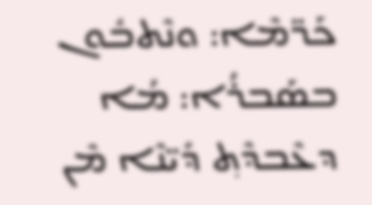ܟܰܖ̈ܡܶܐ: ܘܢܶܬܒܽܘܢ ܒܣܰܒܪܳܐ: ܡܳܐ ܕܥܶܒܕܶܬ݂ ܕܺܝ̈ܢܶܐ ܡܶܢ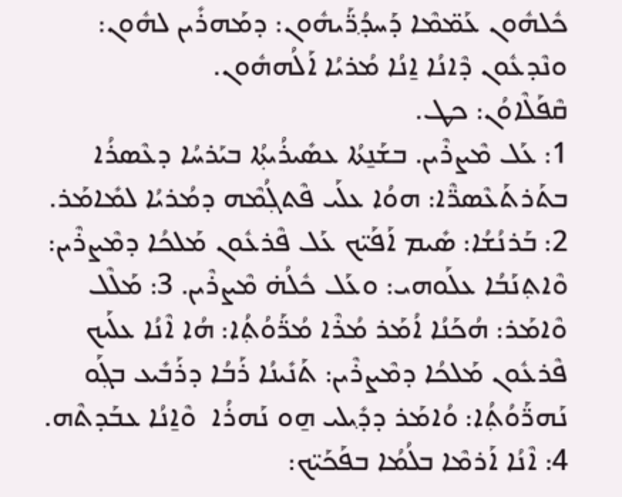ܟܽܠܗܽܘܢ ܥܰܡ̈ܡܶܐ ܕܰܚܕ݂ܳܖ̈ܰܝܗܽܘܢ: ܕܡܰܗܪܺܝܢ ܠܗܽܘܢ: ܘܢܶܕܥܽܘܢ ܕܶܐܢܳܐ ܐ̱ܢܳܐ ܡܳܪܝܳܐ ܐܰܠܳܗܗܽܘܢ.
ܩܶܦܰܠܶܐܘܳܢ: ܟܛ.
1: ܥܰܠ ܡܶܨܪܶܝܢ. ܒܫܰܢ̱ܬܳܐ ܥܣܺܝܪܳܝܬ݂ܳܐ ܒܝܰܪܚܳܐ ܕܥܶܣܪܳܐ ܒܬܰܪܬܰܥܶܣܖ̈ܶܐ: ܗܘܳܐ ܥܠܰܝ ܦܶܬܓ݂ܳܡܶܗ ܕܡܳܪܝܳܐ ܠܡܺܐܡܰܪ. 2: ܒܰܪܢܳܫܳܐ: ܣܺܝܡ ܐܰܦܰܝ̈ܟ ܥܰܠ ܦܶܪܥܽܘܢ ܡܰܠܟܳܐ ܕܡܶܨܪܶܝܢ: ܘܶܐܬ݂ܢܰܒܳܐ ܥܠܰܘܗܝ: ܘܥܰܠ ܟܽܠܳܗ̇ ܡܶܨܪܶܝܢ. 3: ܡܰܠܶܠ ܘܶܐܡܰܪ: ܗܳܟܰܢܳܐ ܐܳܡܰܪ ܡܳܪܶܐ ܡܳܖ̈ܰܘܳܬ݂ܳܐ: ܗܳܐ ܐܶܢܳܐ ܥܠܰܝܟ ܦܶܪܥܽܘܢ ܡܰܠܟܳܐ ܕܡܶܨܪܶܝܢ: ܬܰܢܺܝܢܳܐ ܪܰܒܳܐ ܕܪܰܒܺܝܥ ܒܓ݂ܰܘ ܢܰܗܖ̈ܰܘܳܬ݂ܳܐ: ܘܳܐܡܰܪ ܕܕ݂ܺܝܠܝ ܗ̱ܘ ܢܰܗܪܳܐ  ܘܶܐ̱ܢܳܐ ܥܒܰܕܬܶܗ. 4: ܐܶܢܳܐ ܐܰܪܡܶܐ ܒܠܳܡܳܐ ܒܦܰܟܰܝ̈ܟ: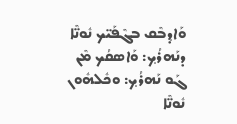ܘܰܐܕ݂ܒܶܩ ܒܓܶܦܰܝ̈ܟ ܢܽܘܢ̈ܶܐ ܕܢܰܗܪܳܟ݂: ܘܰܐܣܩܳܟ ܡܶܢ ܓܰܘ ܢܰܗܪܳܟ݂: ܘܟܽܠܗܽܘܢ ܢܽܘܢ̈ܶܐ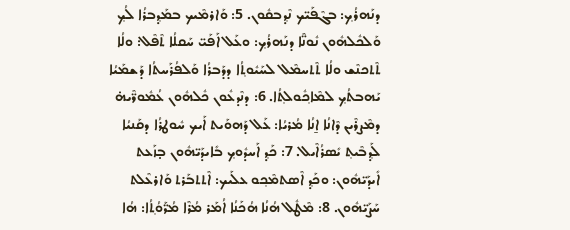ܕܢܰܗܪܳܟ݂: ܒܓܶܦܰܝ̈ܟ ܢܶܕ݂ܒܩܽܘܢ. 5: ܘܰܐܪܡܶܝܟ ܒܡܰܕ݂ܒܪܳܐ ܠܳܟ݂ ܘܰܠܟܽܠܗܽܘܢ ܢܽܘܢ̈ܶܐ ܕܢܰܗܪܳܟ݂: ܘܥܰܠ ܐܰܦܰܝ̈ ܚܰܩܠܳܐ ܬܶܦܶܠ: ܘܠܳܐ ܬܶܬܟܢܶܫ ܘܠܳܐ ܬܶܬܚܡܶܠ ܠܚܰܝܽܘܬ݂ܳܐ ܕܕܰܒܪܳܐ ܘܰܠܦܳܪܰܚܬܳܐ ܕܰܫܡܰܝܳܐ ܝܰܗܒܬܳܟ݂ ܠܡܶܐܟ݂ܽܘܠܬ݂ܳܐ. 6: ܕܢܶܕܥܽܘܢ ܟܽܠܗܽܘܢ ܥܳܡܽܘܖ̈ܶܝܗ̇ ܕܡܶܨܪܶܝܢ ܕܶܐܢܳܐ ܐ̱ܢܳܐ ܡܳܪܝܳܐ: ܥܰܠ ܕܰܗܘܰܝܬ ܐܰܝܟ ܚܽܘܛܪܳܐ ܕܩܰܢܝܳܐ ܠܰܕ݂ܒܶܝܬ݂ ܝܺܣܪܳܐܶܝܠ. 7: ܟܰܕ݂ ܐܰܚܕܽܘܟ݂ ܒܺܐܝܕܰܝ̈ܗܽܘܢ ܒ̣ܙܰܥܬ ܐܺܝܕܰܝ̈ܗܽܘܢ: ܘܟܰܕ݂ ܐܶܣܬܡܶܟ݂ܘ ܥܠܰܝܟ: ܐܶܬܬܒܰܪܬ ܘܰܐܪܥܶܠܬ ܚܰܨܰܝ̈ܗܽܘܢ. 8: ܡܶܛܽܠ ܗܳܢܳܐ ܗܳܟܰܢܳܐ ܐܳܡܰܪ ܡܳܪܶܐ ܡܳܖ̈ܰܘܳܬ݂ܳܐ: ܗܳܐ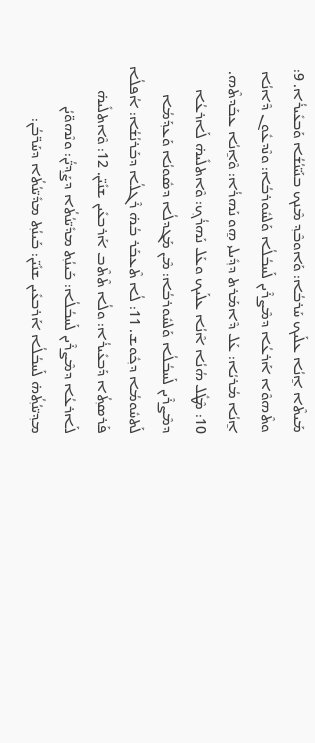ܡܰܝܬܶܐ ܐ̱ܢܳܐ ܥܠܰܝܟ ܚܰܪܒܳܐ: ܘܰܐܘܒܶܕ݂ ܡܶܢܟ ܒܢܰܝ̈ܢܳܫܳܐ ܘܰܒܥܺܝܪܳܐ. 9: ܘܬܶܗܘܶܐ ܐܰܪܥܳܐ ܕܡܶܨܪܶܝܢ ܠܰܚܒܳܠܳܐ ܘܰܠܚܽܘܪܒܳܐ: ܘܢܶܕܥܽܘܢ ܕܶܐܢܳܐ ܐ̱ܢܳܐ ܡܳܪܝܳܐ: ܥܰܠ ܕܶܐܡܰܪܬ ܕܕ݂ܺܝܠܝ ܗ̱ܘ ܢܰܗܪܳܐ: ܘܶܐ̱ܢܳܐ ܥܒܰܕܬܶܗ. 10: ܡܶܛܽܠ ܗܳܢܳܐ ܐܶܢܳܐ ܥܠܰܝܟ ܘܥܰܠ ܢܰܗܪܳܟ݂: ܘܶܐܬܠܺܝܗ̇ ܠܰܐܪܥܳܐ ܕܡܶܨܪܶܝܢ ܠܰܚܒܳܠܳܐ ܘܰܠܚܽܘܪܒܳܐ: ܡܶܢ ܡܰܓܕܠܳܐ ܕܣܽܘܢܳܐ ܘܰܥܕ݂ܰܡܳܐ ܠܰܬܚܽܘܡܳܐ ܕܟ݂ܽܘܫ. 11: ܠܳܐ ܬܶܥܒܰܪ ܒܳܗ̇ ܪܶܓܠܳܐ ܕܒܰܪܢܳܫܳܐ: ܐܳܦܠܳܐ ܦܰܪܣܬ݂ܳܐ ܕܰܒܥܺܝܪܳܐ: ܘܠܳܐ ܬܶܬܶܒ ܐܰܪܒܥܺܝܢ ܫܢܺܝ̈ܢ. 12: ܘܶܐܬܠܺܝܗ̇ ܠܰܐܪܥܳܐ ܕܡܶܨܪܶܝܢ ܠܰܚܒܳܠܳܐ: ܒܰܝܢܳܬ݂ ܡܕܺܝ̈ܢܳܬܳܐ ܕܨܰܕ݂ܝ̈ܳܢ: ܘܢܶܗܘ̈ܝܳܢ ܡܕ݂ܝ̈ܢܳܬ݂ܳܗ̇ ܠܰܚܒܳܠܳܐ ܐܰܪܒܥܺܝܢ ܫܢܺܝ̈ܢ: ܒܰܝܢܳܬ݂ ܡܕܺܝ̈ܢܳܬܳܐ ܕܚܰܖ̈ܒܳܢ: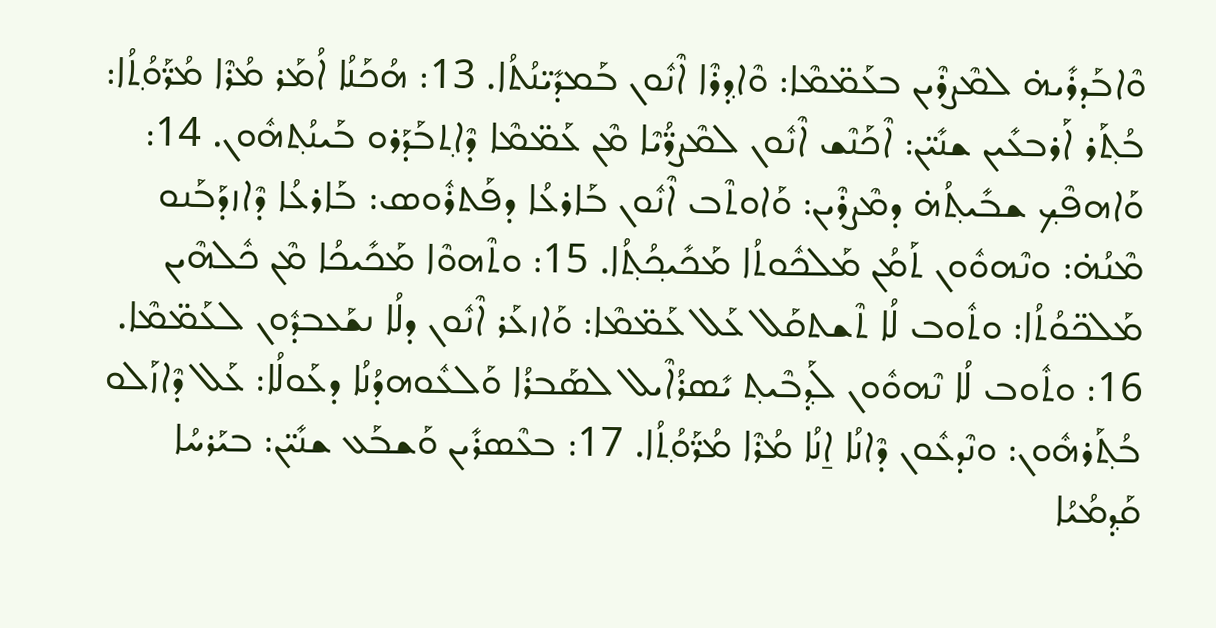ܘܶܐܒܰܕܪܺܝܗ̇ ܠܡܶܨܪܶܝܢ ܒܥܰܡ̈ܡܶܐ: ܘܶܐܕ݂ܪܶܐ ܐܶܢܽܘܢ ܒܰܡܕܺܝ̈ܢܳܬܳܐ. 13: ܗܳܟܰܢܳܐ ܐܳܡܰܪ ܡܳܪܶܐ ܡܳܖ̈ܰܘܳܬ݂ܳܐ: ܒܳܬ݂ܰܪ ܐܰܪܒܥܺܝܢ ܫܢܺܝ̈ܢ: ܐܶܟܰܢܶܫ ܐܶܢܽܘܢ ܠܡܶܨܖ̈ܳܝܶܐ ܡܶܢ ܥܰܡ̈ܡܶܐ ܕܶܐܬ݂ܒܰܕܰܪܘ ܒܰܝܢܳܬ݂ܗܽܘܢ. 14: ܘܰܐܗܦܶܟ݂ ܫܒܺܝܬ݂ܳܗ̇ ܕܡܶܨܪܶܝܢ: ܘܰܐܘܬܶܒ ܐܶܢܽܘܢ ܒܰܐܪܥܳܐ ܕܦܰܬܪܽܘܣ: ܒܰܐܪܥܳܐ ܕܶܐܙܕܰܒܰܢܘ ܡܶܢܳܗ̇: ܘܢܶܗܘܽܘܢ ܬܰܡܳܢ ܡܰܠܟܽܘܬܳܐ ܡܰܟܺܝܟ݂ܳܬ݂ܳܐ. 15: ܘܬܶܗܘܶܐ ܡܰܟܺܝܟܳܐ ܡܶܢ ܟܽܠܗܶܝܢ ܡܰܠܟ̈ܘܳܬܳܐ: ܘܬܽܘܒ ܠܳܐ ܬܶܫܬܩܰܠ ܥܰܠ ܥܰܡ̈ܡܶܐ: ܘܰܐܙܥܰܪ ܐܶܢܽܘܢ ܕܠܳܐ ܢܫܰܥܒܕܽܘܢ ܠܥܰܡ̈ܡܶܐ. 16: ܘܬܽܘܒ ܠܳܐ ܢܶܗܘܽܘܢ ܠܰܕ݂ܒܶܝܬ݂ ܝܺܣܪܳܐܶܝܠ ܠܣܰܒܪܳܐ ܘܰܠܥܽܘܗܕܳܢܳܐ ܕܥܰܘܠܳܐ: ܥܰܠ ܕܶܐܙܰܠܘ ܒܳܬ݂ܰܪܗܽܘܢ: ܘܢܶܕܥܽܘܢ ܕܶܐܢܳܐ ܐ̱ܢܳܐ ܡܳܪܶܐ ܡܳܖ̈ܰܘܳܬ݂ܳܐ. 17: ܒܥܶܣܪܺܝܢ ܘܰܫܒܰܥ ܫܢܺܝ̈ܢ: ܒܝܰܪܚܳܐ ܩܰܕ݂ܡܳܝܳܐ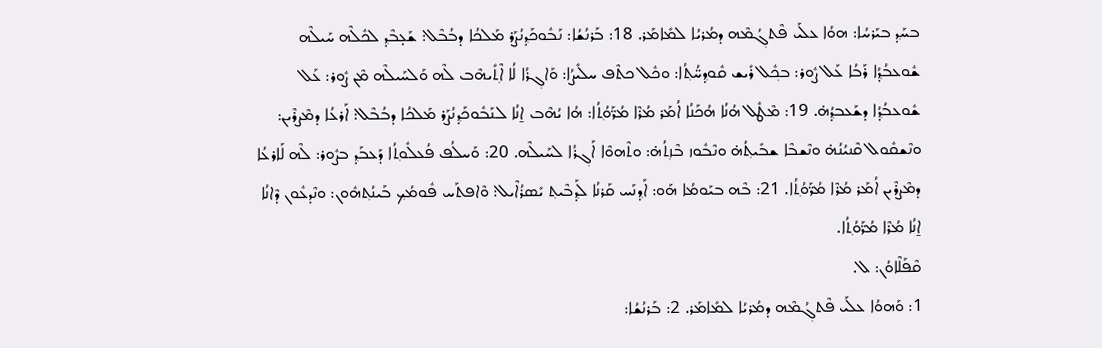ܒܚܰܕ݂ ܒܝܰܪܚܳܐ: ܗܘܳܐ ܥܠܰܝ ܦܶܬܓ݂ܳܡܶܗ ܕܡܳܪܝܳܐ ܠܡܺܐܡܰܪ. 18: ܒܰܪܢܳܫܳܐ: ܢܰܒܽܘܟܰܕ݂ܢܳܨܰܪ ܡܰܠܟܳܐ ܕܒܳܒܶܠ: ܫܰܥ̣ܒܶܕ݂ ܠܟܽܠܶܗ ܚܰܝܠܶܗ ܫܽܘܥܒܳܕ݂ܳܐ ܪܰܒܳܐ ܥܰܠ ܨܽܘܪ: ܒܟ݂ܽܠ ܪܺܝܫ ܩܽܘܕ݂ܚ̈ܳܬ݂ܳܐ: ܘܟܽܠ ܟܬܶܦ ܚܠܺܝܨܳܐ: ܘܰܐܓ݂ܪܳܐ ܠܳܐ ܐܶܬ݂ܺܝܗܶܒ ܠܶܗ ܘܰܠܚܰܝܠܶܗ ܡܶܢ ܨܽܘܪ: ܥܰܠ ܫܽܘܥܒܳܕ݂ܳܐ ܕܫܰܥܒܕ݂ܳܗ̇. 19: ܡܶܛܽܠ ܗܳܢܳܐ ܗܳܟܰܢܳܐ ܐܳܡܰܪ ܡܳܪܶܐ ܡܳܖ̈ܰܘܳܬ݂ܳܐ: ܗܳܐ ܝܳܗܶܒ ܐ̱ܢܳܐ ܠܢܰܒܽܘܟܰܕ݂ܢܳܨܰܪ ܡܰܠܟܳܐ ܕܒܳܒܶܠ: ܐܰܪܥܳܐ ܕܡܶܨܪܶܝܢ: ܘܢܶܫܩܽܘܠ ܩܶܢܝܳܢܳܗ̇ ܘܢܶܫܒܶܐ ܫܒܺܝܬ݂ܳܗ̇ ܘܢܶܒܽܘܙ ܒܶܙܬ݂ܳܗ̇: ܘܬܶܗܘܶܐ ܐܰܓ݂ܪܳܐ ܠܚܰܝܠܶܗ. 20: ܘܰܚܠܳܦ ܦܳܥܠܽܘܬ݂ܳܐ ܕܰܥܒܰܕ݂ ܒܨܽܘܪ: ܠܶܗ ܠܰܐܪܥܳܐ ܕܡܶܨܪܶܝܢ ܐܳܡܰܪ ܡܳܪܶܐ ܡܳܖ̈ܰܘܳܬ݂ܳܐ. 21: ܒܶܗ ܒܝܰܘܡܳܐ ܗܰܘ: ܐܰܕ݂ܢܰܚ ܩܰܪܢܳܐ ܠܰܕ݂ܒܶܝܬ݂ ܝܺܣܪܳܐܶܝܠ: ܘܶܐܦܬܰܚ ܦܽܘܡܳܟ݂ ܒܰܝܢܳܬ݂ܗܽܘܢ: ܘܢܶܕܥܽܘܢ ܕܶܐܢܳܐ ܐ̱ܢܳܐ ܡܳܪܶܐ ܡܳܖ̈ܰܘܳܬ݂ܳܐ.
ܩܶܦܰܠܶܐܘܳܢ: ܠ.
1: ܘܰܗܘܳܐ ܥܠܰܝ ܦܶܬܓ݂ܳܡܶܗ ܕܡܳܪܝܳܐ ܠܡܺܐܡܰܪ. 2: ܒܰܪܢܳܫܳܐ: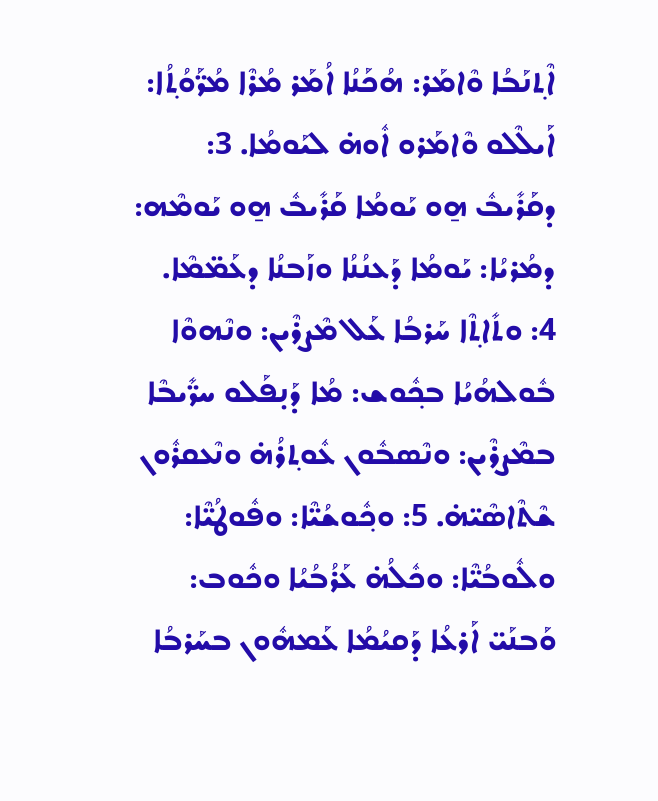ܐܶܬ݂ܢܰܒܳܐ ܘܶܐܡܰܪ: ܗܳܟܰܢܳܐ ܐܳܡܰܪ ܡܳܪܶܐ ܡܳܖ̈ܰܘܳܬ݂ܳܐ: ܐܰܝܠܶܠܘ ܘܶܐܡܰܪܘ ܐܽܘܗ̇ ܠܝܰܘܡܳܐ. 3: ܕܩܰܪܺܝܒܽ ܗ̱ܘ ܝܰܘܡܳܐ ܩܰܪܺܝܒܽ ܗ̱ܘ ܝܰܘܡܶܗ: ܕܡܳܪܝܳܐ: ܝܰܘܡܳܐ ܕܰܥܢܳܢܳܐ ܘܙܰܒܢܳܐ ܕܥܰܡ̈ܡܶܐ. 4: ܘܬܺܐܬ݂ܶܐ ܚܰܪܒܳܐ ܥܰܠ ܡܶܨܪܶܝܢ: ܘܢܶܗܘܶܐ ܒܽܘܠܗܳܝܳܐ ܒܟ݂ܽܘܫ: ܡܳܐ ܕܰܢ̣ܦܰܠܘ ܚܖ̈ܺܝܒܶܐ ܒܡܶܨܪܶܝܢ: ܘܢܶܣܒܽܘܢ ܥܽܘܬ݂ܪܳܗ̇ ܘܢܶܥܩܪܽܘܢ ܫܶܬܶܐܣܶܝ̈ܗ̇. 5: ܘܟ݂ܽܘܫܳܝ̈ܶܐ: ܘܦܽܘܛܳܝ̈ܶܐ: ܘܠܽܘܒܳܝ̈ܶܐ: ܘܟܽܠܳܗ̇ ܥܰܪܳܒܳܝܳܐ ܘܟܽܘܒ: ܘܰܒܢܰܝ̈ ܐܰܪܥܳܐ ܕܰܩܝܳܡܳܐ ܥܰܡܗܽܘܢ ܒܚܰܪܒܳܐ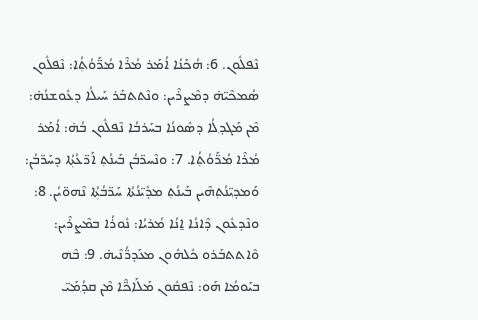ܢܶܦܠܽܘܢ. 6: ܗܳܟܰܢܳܐ ܐܳܡܰܪ ܡܳܪܶܐ ܡܳܖ̈ܰܘܳܬ݂ܳܐ: ܢܶܦܠܽܘܢ ܣܳܡܟܶܝ̈ܗ̇ ܕܡܶܨܪܶܝܢ: ܘܢܶܬܬܒܰܪ ܚܰܝܠܳܐ ܕܥܽܘܫܢܳܗ̇: ܡܶܢ ܡܰܓܕ݂ܠܳܐ ܕܣܽܘܢܳܐ ܒܚܰܪܒܳܐ ܢܶܦܠܽܘܢ ܒܳܗ̇: ܐܳܡܰܪ ܡܳܪܶܐ ܡܳܖ̈ܰܘܳܬ݂ܳܐ. 7: ܘܢܶܚܖ̈ܒܳܢ ܒܰܝܢܳܬ݂ ܐܰܖ̈ܥܳܬ݂ܳܐ ܕܚܰܖ̈ܒܳܢ: ܘܰܡܕ݂ܝ̈ܢܳܬ݂ܗܶܝܢ ܒܰܝܢܳܬ݂ ܡܕܺܝ̈ܢܳܬܳܐ ܚܰܖ̈ܒܳܬ݂ܳܐ ܢܶܗܘ̈ܝܳܢ. 8: ܘܢܶܕܥܽܘܢ ܕܶܐܢܳܐ ܐ̱ܢܳܐ ܡܳܪܝܳܐ: ܢܽܘܪܳܐ ܒܡܶܨܪܶܝܢ: ܘܶܐܬܬܒܰܪܘ ܟܽܠܗܽܘܢ ܡܥܰܕܖ̈ܳܢܶܝܗ̇. 9: ܒܶܗ ܒܝܰܘܡܳܐ ܗܰܘ: ܢܶܦܩܽܘܢ ܡܰܠܰܐܟ̈ܶܐ ܡܶܢ ܩܕ݂ܳܡܰܝ̈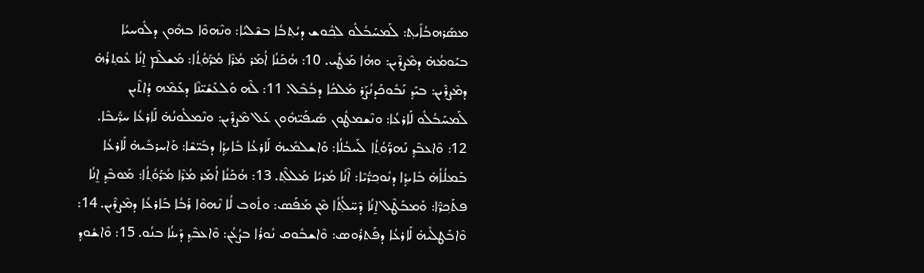ܡܣܰܪܗܒܳܐܺܝܬ݂: ܠܰܡܚܰܒܳܠܽܘ ܠܟ݂ܽܘܫ ܕܝܳܬ݂ܒܳܐ ܒܫܶܠܝܳܐ: ܘܢܶܗܘܶܐ ܒܗܽܘܢ ܕܠܽܘܚܝܳܐ ܒܝܰܘܡܳܗ̇ ܕܡܶܨܪܶܝܢ: ܘܗܳܐ ܡܰܛܺܝ. 10: ܗܳܟܰܢܳܐ ܐܳܡܰܪ ܡܳܪܶܐ ܡܳܖ̈ܰܘܳܬ݂ܳܐ: ܡܰܫܠܶܡ ܐ̱ܢܳܐ ܥܽܘܬ݂ܪܳܗ̇ ܕܡܶܨܪܶܝܢ: ܒܝܰܕ݂ ܢܰܒܽܘܟܰܕܢܳܨܰܪ ܡܰܠܟܳܐ ܕܒܳܒܶܠ. 11: ܠܶܗ ܘܰܠܥܰܫܺܝ̈ܢܶܐ ܕܥܰܡܶܗ ܕܳܐܬܶܝܢ ܠܰܡܚܰܒܳܠܽܘ ܠܰܐܪܥܳܐ: ܘܢܶܫܡܛܽܘܢ ܣܰܝܦܰܝ̈ܗܽܘܢ ܥܰܠ ܡܶܨܪܶܝܢ: ܘܢܶܡܠܽܘܢܳܗ̇ ܠܰܐܪܥܳܐ ܚܖ̈ܺܝܒܶܐ. 12: ܘܶܐܥܒܶܕ݂ ܢܰܗܖ̈ܰܘܳܬ݂ܳܐ ܠܰܚܒܳܠܳܐ: ܘܰܐܫܠܡܺܝܗ̇ ܠܰܐܪܥܳܐ ܒܺܐܝܕ݂ܳܐ ܕܒܺܝ̈ܫܶܐ: ܘܰܐܚܪܒܺܝܗ̇ ܠܰܐܪܥܳܐ ܒܰܡܠܳܐܳܗ̇ ܒܺܐܝܕ݂ܳܐ ܕܢܽܘܟ݂ܖ̈ܳܝܶܐ: ܐܶܢܳܐ ܡܳܪܝܳܐ ܡܰܠܠܶܬ݂. 13: ܗܳܟܰܢܳܐ ܐܳܡܰܪ ܡܳܪܶܐ ܡܳܖ̈ܰܘܳܬ݂ܳܐ: ܡܰܘܒܶܕ݂ ܐ̱ܢܳܐ ܦܬܰܟ݂ܖ̈ܶܐ: ܘܰܡܒܰܛܶܠ ܐ̱ܢܳܐ ܕܶܚ̈ܠܳܬ݂ܳܐ ܡܶܢ ܡܰܦܰܣ: ܘܬܽܘܒ ܠܳܐ ܢܶܗܘܶܐ ܪܰܒܳܐ ܒܰܐܪܥܳܐ ܕܡܶܨܪܶܝܢ. 14: ܘܶܐܒܰܛܠܺܝܗ̇ ܠܰܐܪܥܳܐ ܕܦܰܬܪܽܘܣ: ܘܶܐܫܒܽܘܩ ܢܽܘܪܳܐ ܒܨܳܥܳܢ: ܘܶܐܥܒܶܕ݂ ܕܺܝܢܳܐ ܒܢܳܘ. 15: ܘܶܐܫܽܘܕ݂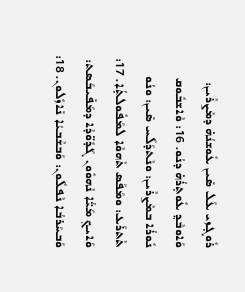ܪܽܘܓ݂ܙܝ ܥܰܠ ܣܺܝܢ ܥܽܘܫܢܳܗ̇ ܕܡܶܨܪܶܝܢ: ܘܰܐܘܒܶܕ݂ ܥܽܘܬ݂ܪܳܗ̇ ܕܢܳܘ. 16: ܘܶܐܫܒܽܘܩ ܢܽܘܪܳܐ ܒܡܶܨܪܶܝܢ: ܘܢܶܬܕܰܠܰܚ ܣܺܝܢ: ܘܢܳܘ ܬܶܬܪܰܥ: ܘܡܰܦܰܣ ܬܶܗܘܶܐ ܠܡܰܦܽܘܠܬ݂ܳܐ. 17: ܘܰܐܝܟ݂ ܡܰܝ̈ܳܐ ܢܶܗܘܽܘܢ ܓܰܕܽܘ̈ܕܶܐ ܕܡܰܦܺܝܒܰܣܬ: ܘܰܒܚܰܪܒܳܐ ܢܶܦܠܽܘܢ: ܘܰܒܫܶܒܝܳܐ ܢܺܐܙܽܠܘܢ. 18: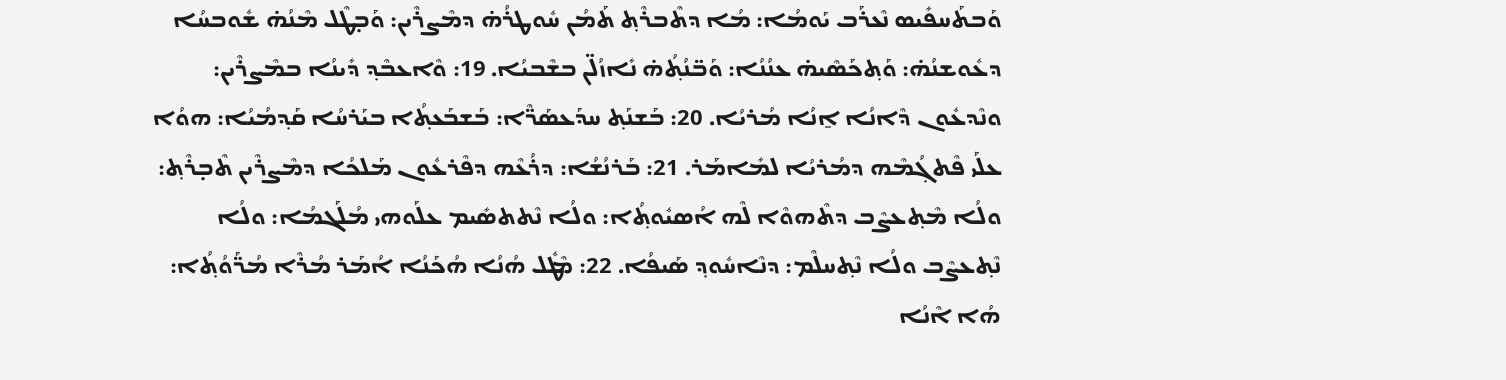ܘܰܒܬܰܚܦܺܝܣ ܢܶܥܪܰܒ ܝܰܘܡܳܐ: ܡܳܐ ܕܬܶܒܪܶܬ݂ ܬܰܡܳܢ ܚܽܘܛܪܳܗ̇ ܕܡܶܨܪܶܝܢ: ܘܰܒ̣ܛܶܠ ܡܶܢܳܗ̇ ܫܽܘܒܚܳܐ ܕܥܽܘܫܢܳܗ̇: ܘܰܬ݂ܟܰܣܶܝܗ̇ ܥܢܳܢܳܐ: ܘܰܒ̈ܢܳܬ݂ܳܗ̇ ܢܺܐܙܳܠ̈ܢ ܒܫܶܒܝܳܐ. 19: ܘܶܐܥܒܶܕ݂ ܕܺܝܢܳܐ ܒܡܶܨܪܶܝܢ: ܘܢܶܕܥܽܘܢ ܕܶܐܢܳܐ ܐ̱ܢܳܐ ܡܳܪܝܳܐ. 20: ܒܰܫܢܰܬ݂ ܚܕܰܥܣܰܖ̈ܶܐ: ܒܰܫܒܰܥܬ݂ܳܐ ܒܝܰܪܚܳܐ ܩܰܕ݂ܡܳܝܳܐ: ܗܘܳܐ ܥܠܰܝ ܦܶܬܓ݂ܳܡܶܗ ܕܡܳܪܝܳܐ ܠܡܺܐܡܰܪ. 21: ܒܰܪܢܳܫܳܐ: ܕܪܳܥܶܗ ܕܦܶܪܥܽܘܢ ܡܰܠܟܳܐ ܕܡܶܨܪܶܝܢ ܬܶܒ̣ܪܶܬ݂: ܘܠܳܐ ܡܶܬ݂ܥܨܶܒ ܕܬܶܗܘܶܐ ܠܶܗ ܐܳܣܝܽܘܬ݂ܳܐ: ܘܠܳܐ ܢܶܬܬܣܺܝܡ ܥܠܰܘܗܝ ܡܳܠܰܓܡܳܐ: ܘܠܳܐ ܢܶܬ݂ܥܨܶܒ ܘܠܳܐ ܢܶܬ݂ܚܠܶܡ: ܕܢܶܐܚܽܘܕ݂ ܣܰܝܦܳܐ. 22: ܡܶܛܽܠ ܗܳܢܳܐ ܗܳܟܰܢܳܐ ܐܳܡܰܪ ܡܳܪܶܐ ܡܳܖ̈ܰܘܳܬ݂ܳܐ: ܗܳܐ ܐܶܢܳܐ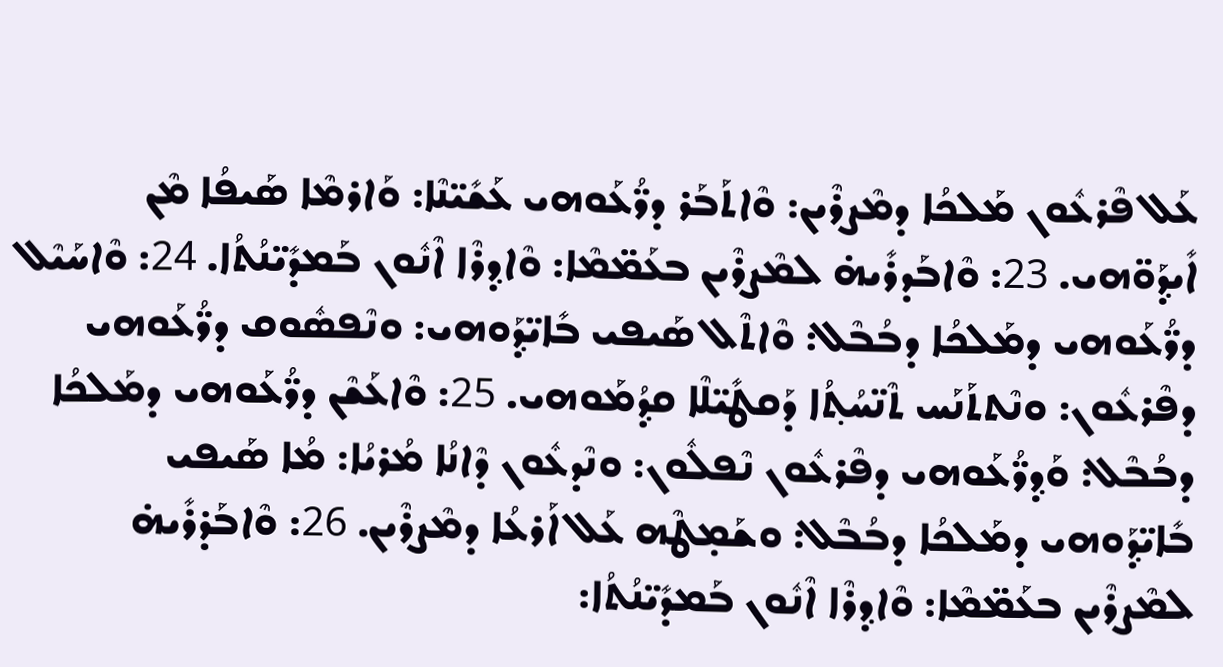ܥܰܠ ܦܶܪܥܽܘܢ ܡܰܠܟܳܐ ܕܡܶܨܪܶܝܢ: ܘܶܐܬܰܒܰܪ ܕܖ̈ܳܥܰܘܗܝ ܥܰܫܺܝ̈ܢܶܐ: ܘܰܐܪܡܶܐ ܣܰܝܦܳܐ ܡܶܢ ܐܺܝܕ݂ܰܘ̈ܗܝ. 23: ܘܶܐܒܰܕܪܺܝܗ̇ ܠܡܶܨܪܶܝܢ ܒܥܰܡ̈ܡܶܐ: ܘܶܐܕ݂ܪܶܐ ܐܶܢܽܘܢ ܒܰܡܕܺܝ̈ܢܳܬܳܐ. 24: ܘܶܐܚܰܝܶܠ ܕܖ̈ܳܥܰܘܗܝ ܕܡܰܠܟܳܐ ܕܒܳܒܶܠ: ܘܶܐܬܶܠ ܣܰܝܦܝ ܒܺܐܝ̈ܕ݂ܰܘܗܝ: ܘܢܶܦܣܽܘܩ ܕܖ̈ܳܥܰܘܗܝ ܕܦܶܪܥܽܘܢ: ܘܢܶܬܬܰܢܰܚ ܬܶܢ̈ܚܳܬ݂ܳܐ ܕܰܩܛܺܝ̈ܠܶܐ ܩܕ݂ܳܡܰܘܗܝ. 25: ܘܶܐܥܰܫܶܢ ܕܖ̈ܳܥܰܘܗܝ ܕܡܰܠܟܳܐ ܕܒܳܒܶܠ: ܘܰܕ݂ܖ̈ܳܥܰܘܗܝ ܕܦܶܪܥܽܘܢ ܢܶܦܠܽܘܢ: ܘܢܶܕܥܽܘܢ ܕܶܐܢܳܐ ܡܳܪܝܳܐ: ܡܳܐ ܣܰܝܦܝ ܒܺܐܝ̈ܕ݂ܰܘܗܝ ܕܡܰܠܟܳܐ ܕܒܳܒܶܠ: ܘܫܰܡ̣ܛܶܗ ܥܰܠ ܐܰܪܥܳܐ ܕܡܶܨܪܶܝܢ. 26: ܘܶܐܒܰܕ̇ܪܺܝܗ̇ ܠܡܶܨܪܶܝܢ ܒܥܰܡ̈ܡܶܐ: ܘܶܐܕ݂ܪܶܐ ܐܶܢܽܘܢ ܒܰܡܕܺܝ̈ܢܳܬܳܐ: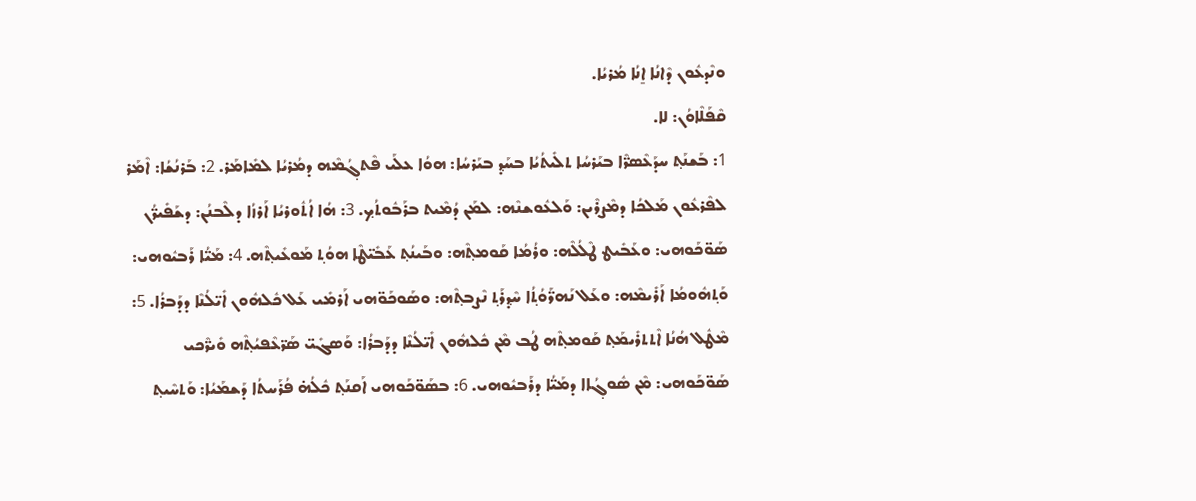ܘܢܶܕܥܽܘܢ ܕܶܐܢܳܐ ܐ̱ܢܳܐ ܡܳܪܝܳܐ.
ܩܶܦܰܠܶܐܘܳܢ: ܠܐ.
1: ܒܰܫܢܰܬ݂ ܚܕܰܥܶܣܖ̈ܶܐ ܒܝܰܪܚܳܐ ܬܠܺܝܬܳܝܳܐ ܒܚܰܕ݂ ܒܝܰܪܚܳܐ: ܗܘܳܐ ܥܠܰܝ ܦܶܬܓ݂ܳܡܶܗ ܕܡܳܪܝܳܐ ܠܡܺܐܡܰܪ. 2: ܒܰܪܢܳܫܳܐ: ܐܶܡܰܪ ܠܦܶܪܥܽܘܢ ܡܰܠܟܳܐ ܕܡܶܨܪܶܝܢ: ܘܰܠܥܽܘܫܢܶܗ: ܠܡܰܢ ܕܳܡܶܝܬ ܒܪܰܒܽܘܬܳܟ݂. 3: ܗܳܐ ܐܳܬܽܘܪܝܳܐ ܐܰܪܙܳܐ ܕܠܶܒܢܳܢ: ܕܫܰܦܺܝܖ̈ܳܢ ܣܰܘ̈ܟܰܘܗܝ: ܘܥܰܒܺܝܛ ܛܶܠܳܠܶܗ: ܘܪܳܡܳܐ ܩܰܘܡܬ݂ܶܗ: ܘܒܰܝܢܳܬ݂ ܥܰܒܺܝ̈ܛܶܐ ܗܘܳܬ݂ ܡܰܘܥܺܝܬ݂ܶܗ. 4: ܡܰܝ̈ܳܐ ܪܰܒܝܽܘܗܝ: ܘܰܬ݂ܗܽܘܡܳܐ ܐܰܪܺܝܡܶܗ: ܘܥܰܠ ܢܰܗܖ̈ܰܘܳܬ݂ܳܐ ܚܶܕ݂ܪܰܬ݂ ܢܶܨܒܬ݂ܶܗ: ܘܣܰܘܟܰܘ̈ܗܝ ܐܰܪܡܺܝ ܥܰܠ ܟܽܠܗܽܘܢ ܐܺܝ̈ܠܳܢܶܐ ܕܕܰܒܪܳܐ. 5: ܡܶܛܽܠ ܗܳܢܳܐ ܐܶܬܬܪܺܝܡܰܬ݂ ܩܰܘܡܬ݂ܶܗ ܛܳܒ ܡܶܢ ܟܽܠܗܽܘܢ ܐܺܝ̈ܠܳܢܶܐ ܕܕܰܒܪܳܐ: ܘܰܣܓܺܝ̈ ܣܰܖ̈ܥܶܦܝܳܬ݂ܶܗ ܘܺܝܖ̈ܶܟܝ ܣܰܘ̈ܟܰܘܗܝ: ܡܶܢ ܣܽܘܓ݂ܳܐܐ ܕܡܰܝ̈ܳܐ ܕܪܰܒܝܽܘܗܝ. 6: ܒܣܰܘ̈ܟܰܘܗܝ ܐܰܩܢܰܬ݂ ܟܽܠܳܗ̇ ܦܳܪܰܚܬܳܐ ܕܰܫܡܰܝܳܐ: ܘܰܬܚܶܝܬ݂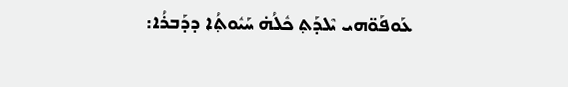ܥܰܘܦܰܘ̈ܗܝ ܝܶܠܕܰܬ݂ ܟܽܠܳܗ̇ ܚܰܝܽܘܬ݂ܳܐ ܕܕܰܒܪܳܐ: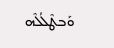ܘܰܒܛܶܠܳܠܶܗ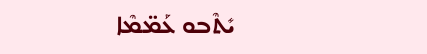ܝܺܬܶܒܘ ܥܰܡ̈ܡܶܐ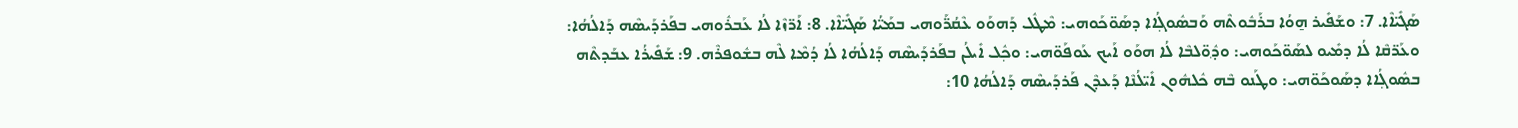ܣܰܓܺܝ̈ܐܶܐ. 7: ܘܫܰܦܺܝܪ ܗ̱ܘܳܐ ܒܪܰܒܽܘܬܶܗ ܘܰܒܣܽܘܓ݂ܳܐܐ ܕܣܰܘ̈ܟܰܘܗܝ: ܡܶܛܽܠ ܕܰܗܘܰܘ ܥܶܩܳܖ̈ܰܘܗܝ ܒܡܰܝ̈ܳܐ ܣܰܓܺܝ̈ܐܶܐ. 8: ܐܰܖ̈ܙܶܐ ܠܳܐ ܥܰܒܪܽܘܗܝ ܒܦܰܪܕܰܝܣܶܗ ܕܰܐ‌ܠܳܗܳܐ: ܘܥܰܖ̈ܩܶܐ ܠܳܐ ܕܡܺܝܘ ܠܣܰܘ̈ܟܰܘܗܝ: ܘܕ݂ܽܘ̈ܠܒܶܐ ܠܳܐ ܗܘܰܘ ܐܰܝܟ ܥܰܘܦܰܘ̈ܗܝ: ܘܟ݂ܽܠ ܐܺܝܠܳܢ ܒܦܰܪܕܰܝܣܶܗ ܕܰܐ‌ܠܳܗܳܐ ܠܳܐ ܕܳܡܶܐ ܠܶܗ ܒܫܽܘܦܪܶܗ. 9: ܫܰܦܺܝܪܳܐ ܥܒܰܕܬܶܗ ܒܣܽܘܓ݂ܳܐܐ ܕܣܰܘܟܰܘ̈ܗܝ: ܘܛܰܢܘ ܒܶܗ ܟܽܠܗܽܘܢ ܐܺܝ̈ܠܳܢܶܐ ܕܰܥܕܶܢ ܦܰܪܕܰܝܣܶܗ ܕܰܐ‌ܠܳܗܳܐ 10: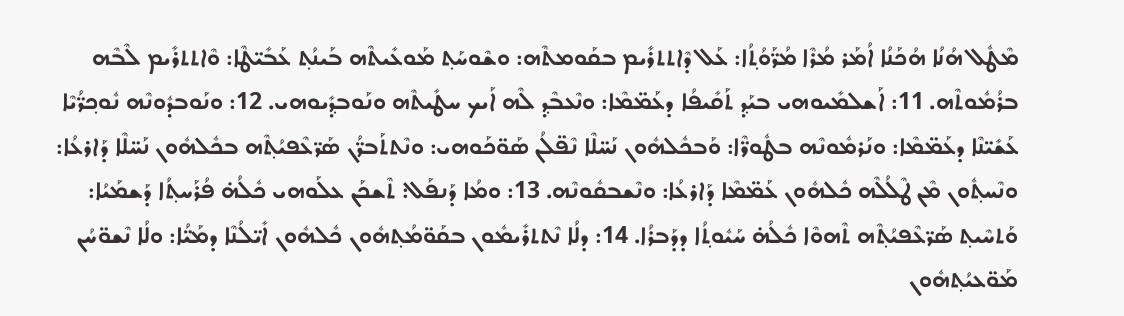ܡܶܛܽܠ ܗܳܢܳܐ ܗܳܟܰܢܳܐ ܐܳܡܰܪ ܡܳܪܶܐ ܡܳܖ̈ܰܘܳܬ݂ܳܐ: ܥܰܠ ܕܶܐܬܬܪܺܝܡ ܒܩܰܘܡܬܶܗ: ܘܫܶܘܚܰܬ݂ ܡܰܘܥܺܝܬܶܗ ܒܰܝܢܳܬ݂ ܥܰܒܺܝ̈ܛܶܐ: ܘܶܐܬܬܪܺܝܡ ܠܶܒܶܗ ܒܪܳܡܽܘܬܶܗ. 11: ܐܰܫܠܡܺܝܘܗܝ ܒܝܰܕ݂ ܬܰܩܺܝܦܳܐ ܕܥܰܡ̈ܡܶܐ: ܘܢܶܥܒܶܕ݂ ܠܶܗ ܐܰܝܟ ܚܛܺܝܬܶܗ ܘܢܰܘܒܕ݂ܺܝܘܗܝ. 12: ܘܢܰܘܒܕܽܘܢܶܗ ܢܽܘܟ݂ܖ̈ܳܝܶܐ ܥܰܫܺܝ̈ܢܶܐ ܕܥܰܡ̈ܡܶܐ: ܘܢܰܪܡܽܘܢܶܗ ܒܛܽܘܖ̈ܶܐ: ܘܰܒܟܽܠܗܽܘܢ ܢܰܚ̈ܠܶܐ ܢܶܦ̈ܠܳܢ ܣܰܘ̈ܟܰܘܗܝ: ܘܢܶܬܬܰܒܖ̈ܳܢ ܣܰܖ̈ܥܶܦܝܳܬ݂ܶܗ ܒܟܽܠܗܽܘܢ ܢܰܚ̈ܠܶܐ ܕܰܐܪܥܳܐ: ܘܢܶܚܬ݂ܽܘܢ ܡܶܢ ܛܶܠܳܠܶܗ ܟܽܠܗܽܘܢ ܥܰܡ̈ܡܶܐ ܕܰܐܪܥܳܐ: ܘܢܶܫܒܩܽܘܢܶܗ. 13: ܘܡܳܐ ܕܰܢܦܰܠ: ܬܶܫܟܰܢ ܥܠܰܘܗܝ ܟܽܠܳܗ̇ ܦܳܪܰܚܬ݂ܳܐ ܕܰܫܡܰܝܳܐ: ܘܰܬܚܶܝܬ݂ ܣܰܖ̈ܥܶܦܝܳܬ݂ܶܗ ܬܶܗܘܶܐ ܟܽܠܳܗ̇ ܚܰܝܽܘܬ݂ܳܐ ܕܕܰܒܪܳܐ. 14: ܕܠܳܐ ܢܶܬܬܪܺܝܡܽܘܢ ܒܩܰܘ̈ܡܳܬ݂ܗܽܘܢ ܟܽܠܗܽܘܢ ܐܺܝ̈ܠܳܢܶܐ ܕܡܰܝ̈ܳܐ: ܘܠܳܐ ܢܶܫܘ̈ܚܳܢ ܡܰܘ̈ܥܝܳܬ݂ܗܽܘܢ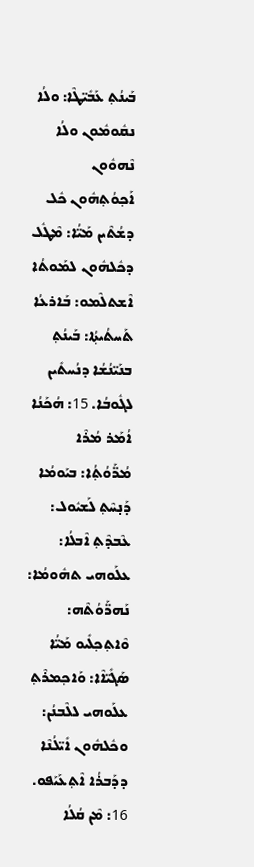ܒܰܝܢܳܬ݂ ܥܰܒܺܝ̈ܛܶܐ: ܘܠܳܐ ܢܩܽܘܡܽܘܢ ܘܠܳܐ ܢܶܗܘܽܘܢ ܐܰܟ݂ܘܳܬ݂ܗܽܘܢ ܟܽܠ ܕܫܳܬܶܝܢ ܡܰܝ̈ܳܐ: ܡܶܛܽܠ ܕܟܽܠܗܽܘܢ ܠܡܰܘܬܳܐ ܐܶܫܬܠܶܡܘ: ܒܰܐܪܥܳܐ ܬܰܚܬܳܝܬ݂ܳܐ: ܒܰܝܢܳܬ݂ ܒܢܰܝ̈ܢܳܫܳܐ ܕܢܳܚܬܺܝܢ ܠܓܽܘܒܳܐ. 15: ܗܳܟܰܢܳܐ ܐܳܡܰܪ ܡܳܪܶܐ ܡܳܖ̈ܰܘܳܬ݂ܳܐ: ܒܝܰܘܡܳܐ ܕܰܢ̣ܚܶܬ݂ ܠܰܫܝܽܘܠ: ܥܶܒܕܶܬ݂ ܐܶܒܠܳܐ: ܥܠܰܘܗܝ ܬܗܽܘܡܳܐ: ܢܰܗܖ̈ܰܘܳܬܶܗ: ܘܶܐܬ݂ܟ݂ܠܺܝܘ ܡܰܝ̈ܳܐ ܣܰܓܺܝ̈ܐܶܐ: ܘܰܐܟ݂ܡܪܶܬ݂ ܥܠܰܘܗܝ ܠܠܶܒܢܳܢ: ܘܟܽܠܗܽܘܢ ܐܺܝ̈ܠܳܢܶܐ ܕܕܰܒܪܳܐ ܐܶܬ݂ܥܰܝܰܦܘ. 16: ܡܶܢ ܩܳܠܳܐ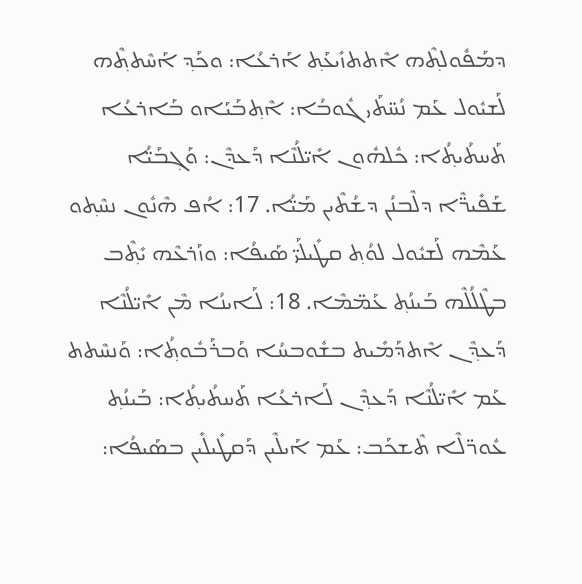ܕܡܰܦܽܘܠܬ݂ܶܗ ܐܶܬܬܙܺܝܥܰܬ݂ ܐܰܪܥܳܐ: ܘܟܰܕ݂ ܐܰܚܶܬܬ݂ܶܗ ܠܰܫܝܽܘܠ ܥܰܡ ܢܳܚ̈ܬܰܝ ܓܽܘܒܳܐ: ܐܶܬ݂ܒܰܝܰܐܘ ܒܰܐܪܥܳܐ ܬܰܚܬܳܝܬ݂ܳܐ: ܟܽܠܗܽܘܢ ܐܺܝ̈ܠܳܢܶܐ ܕܰܥܕܶܢ: ܘܰܓ݂ܒܰܝ̈ܳܐ ܫܰܦܺܝܖ̈ܶܐ ܕܠܶܒܢܳܢ ܕܫܳܬܶܝܢ ܡܰܝ̈ܳܐ. 17: ܐܳܦ ܗܶܢܽܘܢ ܢܚܶܬ݂ܘ ܥܰܡܶܗ ܠܰܫܝܽܘܠ ܠܘܳܬ݂ ܩܛܺܝܠܰܝ̈ ܣܰܝܦܳܐ: ܘܙܰܪܥܶܗ ܝܺܬ݂ܶܒ ܒܛܶܠܳܠܶܗ ܒܰܝܢܳܬ݂ ܥܰܡ̈ܡܶܐ. 18: ܠܰܐܝܢܳܐ ܡܶܢ ܐܺܝ̈ܠܳܢܶܐ ܕܰܥܕ݂ܶܢ ܐܶܬܕܰܡܺܝܬ ܒܫܽܘܒܚܳܐ ܘܰܒܪܰܒܽܘܬ݂ܳܐ: ܘܰܢܚܶܬܬ ܥܰܡ ܐܺܝ̈ܠܳܢܶܐ ܕܰܥܕ݂ܶܢ ܠܰܐܪܥܳܐ ܬܰܚܬܳܝܬ݂ܳܐ: ܒܰܝܢܳܬ݂ ܥܽܘܖ̈ܠܶܐ ܬܶܫܟܰܒ: ܥܰܡ ܐܰܝܠܶܝܢ ܕܰܩܛܺܝܠܺܝܢ ܒܣܰܝܦܳܐ: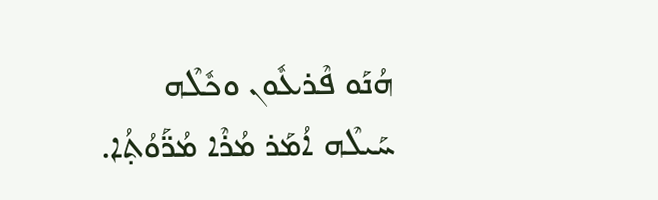ܗܳܢܰܘ ܦܶܪܥܽܘܢ ܘܟܽܠܶܗ ܚܰܝܠܶܗ ܐܳܡܰܪ ܡܳܪܶܐ ܡܳܖ̈ܰܘܳܬ݂ܳܐ.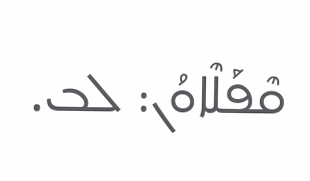ܩܶܦܰܠܶܐܘܳܢ: ܠܒ.